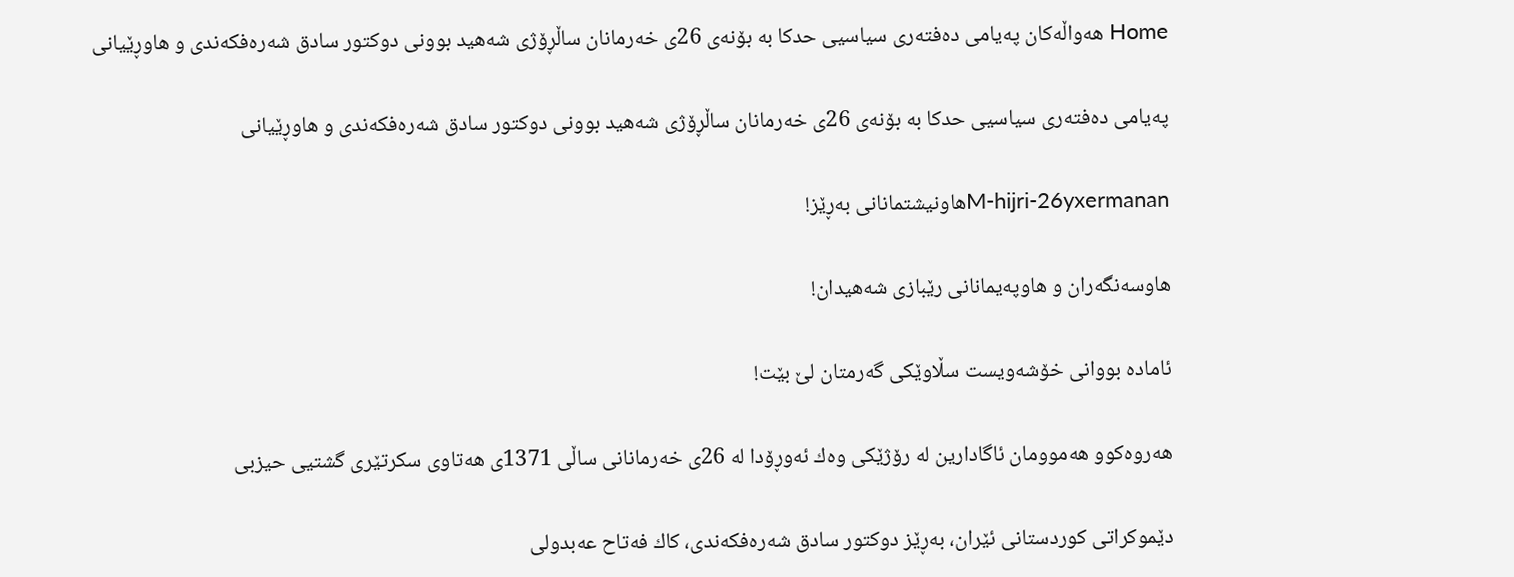Home هه‌واڵه‌کان په‌یامی‌ ده‌فته‌ری سیاسیی حدكا به‌ بۆنه‌ی‌ 26ی‌ خه‌رمانان ساڵڕۆژی‌ شه‌هید بوونی‌ دوكتور سادق شه‌ره‌فكه‌ندی‌ و هاوڕێیانی‌

په‌یامی‌ ده‌فته‌ری سیاسیی حدكا به‌ بۆنه‌ی‌ 26ی‌ خه‌رمانان ساڵڕۆژی‌ شه‌هید بوونی‌ دوكتور سادق شه‌ره‌فكه‌ندی‌ و هاوڕێیانی‌

M-hijri-26yxermananهاونیشتمانانی‌ به‌ڕێز!

هاوسه‌نگه‌ران و هاوپه‌یمانانی‌ رێبازی‌ شه‌هیدان!

ئاماده‌ بووانی‌ خۆشه‌ویست سڵاوێكی‌ گه‌رمتان لێ بێت!

هه‌روه‌كوو هه‌موومان ئاگادارین له‌ رۆژێكی‌ وه‌ك ئه‌وڕۆدا له‌ 26ی‌ خه‌رمانانی‌ ساڵی‌ 1371ی‌ هه‌تاوی‌ سكرتێری‌ گشتیی‌ حیزبی

دێموكراتی‌ كوردستانی‌ ئێران، به‌ڕێز دوكتور سادق شه‌ره‌فكه‌ندی‌، كاك فه‌تاح عه‌بدولی‌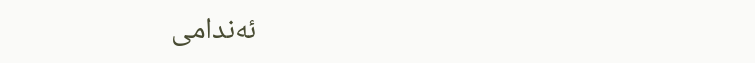ئه‌ندامی‌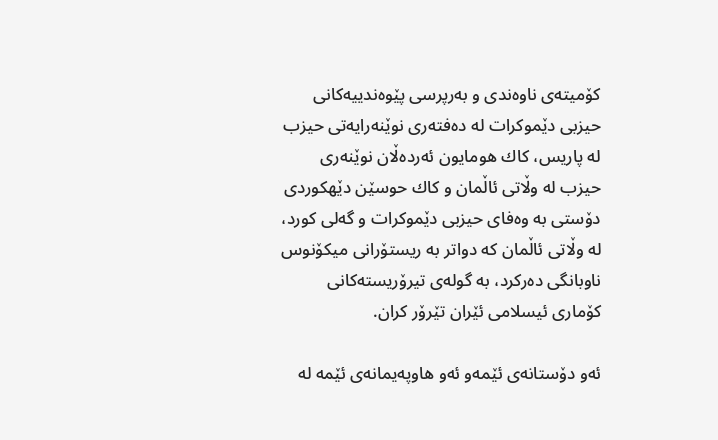كۆمیته‌ی‌ ناوه‌ندی‌ و به‌رپرسی پێوه‌ندییه‌كانی‌ حیزبی‌ دێموكرات له‌ ده‌فته‌ری‌ نوێنه‌رایه‌تی‌ حیزب له‌ پاریس، كاك هومایون ئه‌رده‌ڵان نوێنه‌ری‌ حیزب له‌ وڵاتی‌ ئاڵمان و كاك حوسێن دێهكوردی‌ دۆستی‌ به‌ وه‌فای‌ حیزبی‌ دێموكرات و گه‌لی‌ كورد، له‌ وڵاتی‌ ئاڵمان كه‌ دواتر به‌ ریستۆرانی‌ میكۆنوس ناوبانگی‌ ده‌ركرد، به‌ گوله‌ی‌ تیرۆریسته‌كانی‌ كۆماری‌ ئیسلامی‌ ئێران تێرۆر كران.

ئه‌و دۆستانه‌ی‌ ئێمه‌‌و ئه‌و هاوپه‌یمانه‌ی‌ ئێمه‌ له‌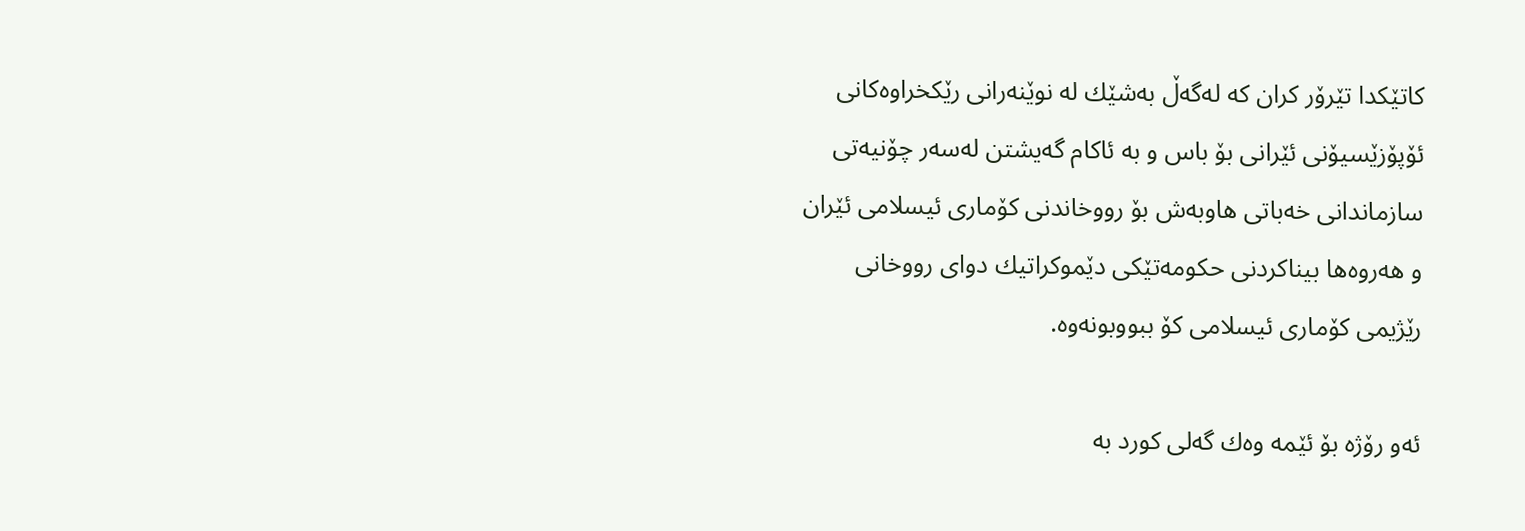كاتێكدا تێرۆر كران كه‌ له‌گه‌ڵ به‌شێك له‌ نوێنه‌رانی‌ رێكخراوه‌كانی‌ ئۆپۆزێسیۆنی‌ ئێرانی‌ بۆ باس و به‌ ئاكام گه‌یشتن له‌سه‌ر چۆنیه‌تی‌ سازماندانی‌ خه‌باتی‌ هاوبه‌ش بۆ رووخاندنی‌ كۆماری‌ ئیسلامی ئێران و هه‌روه‌ها بیناكردنی‌ حكومه‌تێكی‌ دێموكراتیك دوای‌ رووخانی‌ رێژیمی‌ كۆماری‌ ئیسلامی‌ كۆ ببووبونه‌وه‌.

ئه‌و رۆژه‌ بۆ ئێمه‌ وه‌ك گه‌لی‌ كورد به‌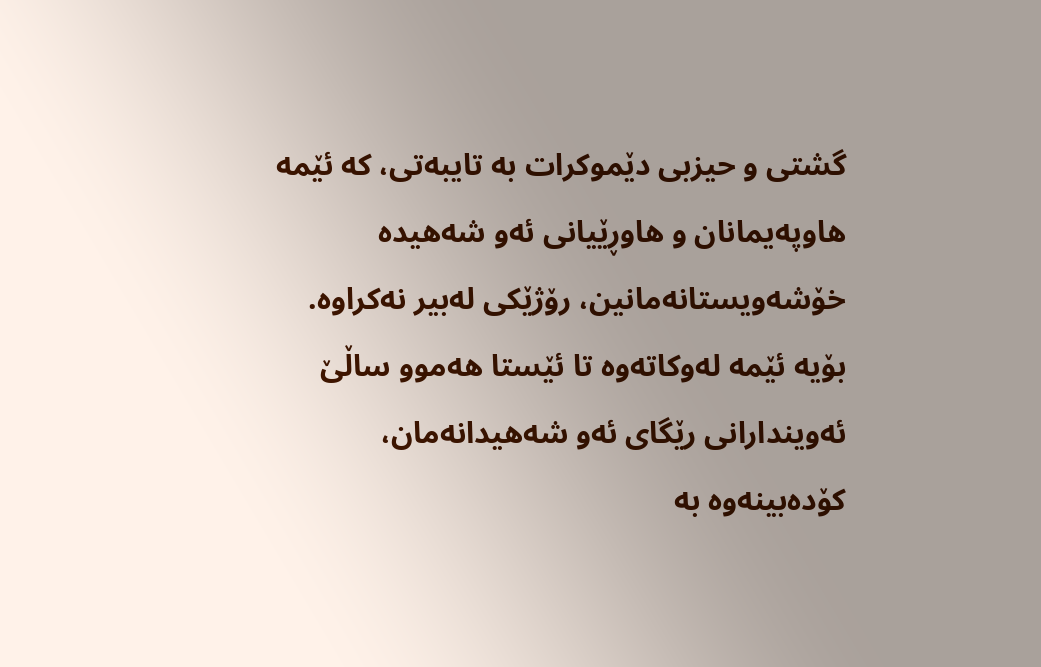گشتی‌ و حیزبی‌ دێموكرات به‌ تایبه‌تی‌، كه‌ ئێمه‌ هاوپه‌یمانان و هاوڕێیانی‌ ئه‌و شه‌هیده‌ خۆشه‌ویستانه‌مانین، رۆژێكی‌ له‌بیر نه‌كراوه‌. بۆیه‌ ئێمه‌ له‌وكاته‌وه‌ تا ئێستا هه‌موو ساڵێ ئه‌ویندارانی‌ رێگای‌ ئه‌و شه‌هیدانه‌مان، كۆده‌بینه‌وه‌ به‌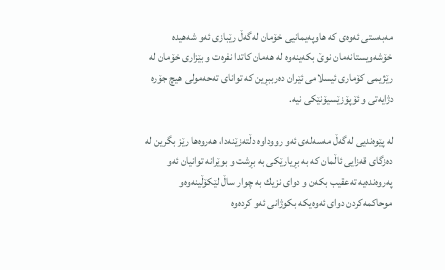مه‌به‌ستی‌ ئه‌وه‌ی‌ كه‌ هاوپه‌یمانیی‌ خۆمان له‌گه‌ڵ رێبازی‌ ئه‌و شه‌هیده‌ خۆشه‌ویستانه‌مان نوێ بكه‌ینه‌وه‌ له‌ هه‌مان كاتدا نفره‌ت و بێزاری‌ خۆمان له‌ رێژیمی‌ كۆماری‌ ئیسلامی‌ ئێران ده‌رببڕین كه‌ توانای‌ ته‌حه‌مولی‌ هیچ جۆره‌ دژایه‌تی‌ و ئۆپۆزێسیۆنێكی‌ نیه‌.

له‌ پێوه‌ندیی‌ له‌گه‌ڵ مه‌سه‌له‌ی‌ ئه‌و رووداوه‌ دڵته‌زێنه‌دا، هه‌روه‌ها رێز بگرین له‌ ده‌زگای‌ قه‌زایی‌ ئاڵمان كه‌ به‌ بڕیارێكی‌ به‌ بڕشت و بوێرانه‌ توانیان ئه‌و په‌روه‌نده‌یه‌ ته‌عقیب بكه‌ن و دوای‌ نزیك به‌ چوار ساڵ لێكۆڵینه‌وه‌و موحاكمه‌كردن دوای‌ ئه‌وه‌یكه‌ بكوژانی‌ ئه‌و كرده‌وه‌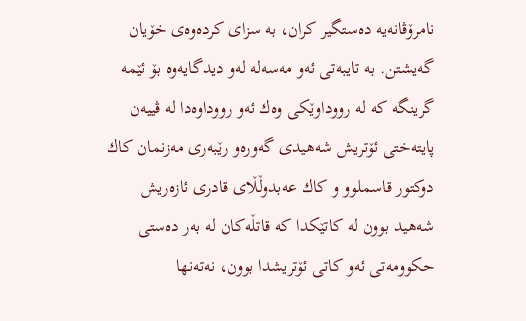نامرۆڤانه‌یه‌ ده‌ستگیر كران، به‌ سزای‌ كرده‌وه‌ی‌ خۆیان گه‌یشتن. به‌ تایبه‌تی‌ ئه‌و مه‌سه‌له‌ له‌و دیدگایه‌وه‌ بۆ ئێمه‌ گرینگه‌ كه‌ له‌ رووداوێكی‌ وه‌ك ئه‌و رووداوه‌دا له‌ ڤییه‌ن پایته‌ختی‌ ئۆتریش شه‌هیدی‌ گه‌وره‌و رێبه‌ری‌ مه‌زنمان كاك دوكتور قاسملوو و كاك عه‌بدوڵڵای‌ قادری‌ ئازه‌ریش شه‌هید بوون له‌ كاتێكدا كه‌ قاتڵه‌كان له‌ به‌ر ده‌ستی‌ حكوومه‌تی‌ ئه‌و كاتی‌ ئۆتریشدا بوون، نه‌ته‌نها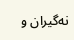نه‌گیران و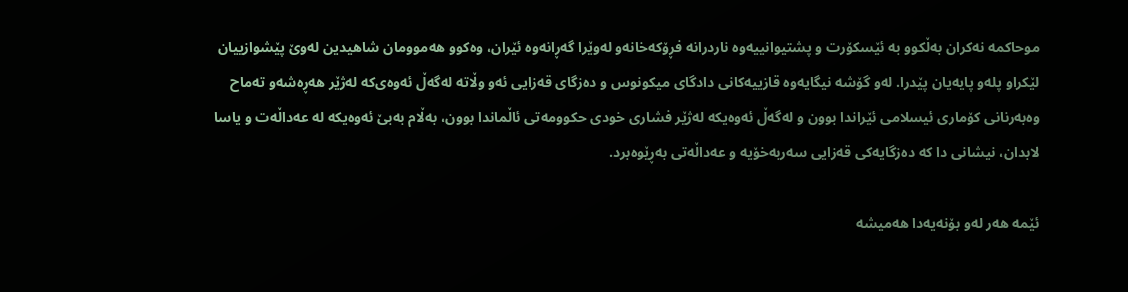موحاكمه‌ نه‌كران به‌ڵكوو به‌ ئێسكۆرت و پشتیوانییه‌وه‌ ناردرانه‌ فڕۆكه‌خانه‌‌و له‌وێرا گه‌ڕانه‌وه‌ ئێران، وه‌كوو هه‌موومان شاهیدین له‌وێ پێشوازییان لێكراو پله‌و پایه‌یان پێدرا. له‌و گۆشه‌ نیگایه‌وه‌ قازییه‌كانی‌ دادگای‌ میكونوس و ده‌زگای‌ قه‌زایی‌ ئه‌و وڵاته‌ له‌گه‌ڵ ئه‌وه‌ی‌كه‌ له‌ژێر هه‌ڕه‌شه‌و ته‌ماح وه‌به‌رنانی‌ كۆماری‌ ئیسلامی‌ ئێراندا بوون و له‌گه‌ڵ ئه‌وه‌یكه‌ له‌ژێر فشاری‌ خودی‌ حكوومه‌تی‌ ئاڵماندا بوون، به‌ڵام به‌بێ ئه‌وه‌یكه‌ له‌ عه‌داڵه‌ت و یاسا لابدان، نیشانی‌ دا كه‌ ده‌زگایه‌كی‌ قه‌زایی‌ سه‌ربه‌خۆیه‌ و عه‌داڵه‌تی‌ به‌ڕێوه‌برد.

ئێمه‌ هه‌ر له‌و بۆنه‌یه‌دا هه‌میشه‌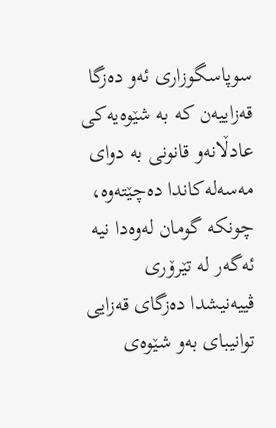سوپاسگوزاری‌ ئه‌و ده‌زگا قه‌زاییه‌ن كه‌ به‌ شێوه‌یه‌كی‌ عادڵانه‌و قانونی‌ به‌ دوای‌ مه‌سه‌له‌كاندا ده‌چێته‌وه‌، چونكه‌ گومان له‌وه‌دا نیه‌ ئه‌گه‌ر له‌ تێرۆری‌ ڤییه‌نیشدا ده‌زگای‌ قه‌زایی‌ توانیبای‌ به‌و شێوه‌ی‌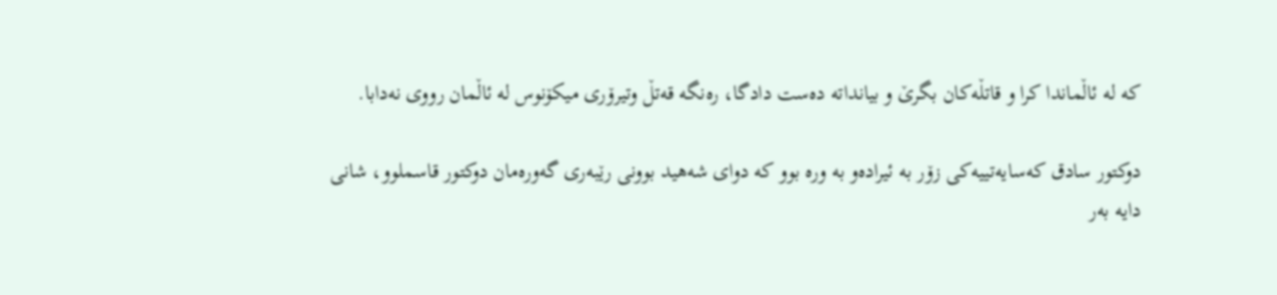كه‌ له‌ ئاڵماندا كرا و قاتڵه‌كان بگرێ و بیانداته‌ ده‌ست دادگا، ره‌نگه‌ قه‌تڵ وتیرۆری‌ میكۆنوس له‌ ئاڵمان رووی‌ نه‌دابا.

دوكتور سادق كه‌سایه‌تییه‌كی‌ زۆر به‌ ئیراده‌و به‌ وره‌ بوو كه‌ دوای‌ شه‌هید بوونی‌ رێبه‌ری‌ گه‌وره‌مان دوكتور قاسملوو، شانی‌ دایه‌ به‌ر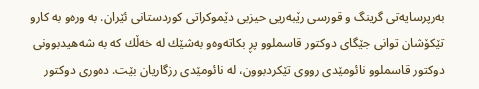به‌رپرسایه‌تی‌ گرینگ و قورسی‌ رێبه‌ریی‌ حیزبی دێموكراتی‌ كوردستانی‌ ئێران. به‌ وره‌و به‌ كارو تێكۆشان توانی‌ جێگای‌ دوكتور قاسملوو پڕ بكاته‌وه‌و به‌شێك له‌ خه‌ڵك كه‌ به‌ شه‌هیدبوونی‌ دوكتور قاسملوو نائومێدی‌ رووی‌ تێكردبوون، له‌ نائومێدی‌ رزگاریان بێت. ده‌وری‌ دوكتور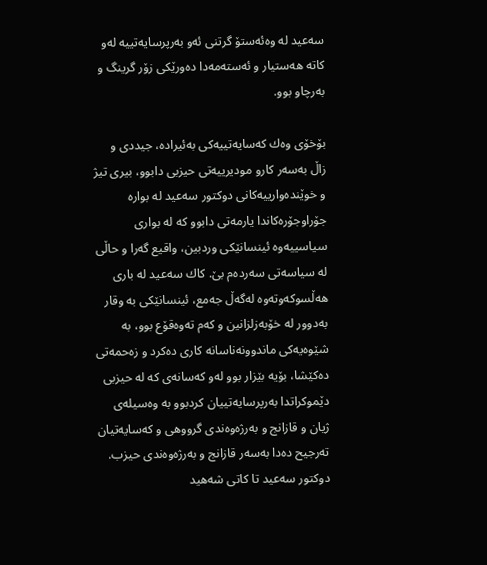سه‌عید له‌ وه‌ئه‌ستۆ گرتنی‌ ئه‌و به‌رپرسایه‌تییه‌ له‌و كاته‌ هه‌ستیار و ئه‌سته‌مه‌دا ده‌ورێكی‌ زۆر گرینگ و به‌رچاو بوو.

بۆخۆی‌ وه‌ك كه‌سایه‌تییه‌كی‌ به‌ئیراده‌، جیددی و زاڵ‌ به‌سه‌ر كارو مودیرییه‌تی‌ حیزبی‌ دابوو، بیری‌ تیژ و خوێنده‌وارییه‌كانی‌ دوكتور سه‌عید له‌ بواره‌ جۆراوجۆره‌كاندا یارمه‌تی‌ دابوو كه‌ له‌ بواری سیاسییه‌وه‌ ئینسانێكی‌ وردبین، واقیع گه‌را و حاڵی‌ له‌ سیاسه‌تی‌ سه‌رده‌م بێ. كاك سه‌عید له‌ باری‌ هه‌ڵسوكه‌وته‌وه‌ له‌گه‌ڵ جه‌مع، ئینسانێكی‌ به‌ وقار به‌دوور له‌ خۆبه‌زلزانین و كه‌م ته‌وه‌قۆع بوو، به‌ شێوه‌یه‌كی‌ ماندوونه‌ناسانه‌ كاری‌ ده‌كرد و زه‌حمه‌تی‌ ده‌كێشا، بۆیه‌ بێزار بوو له‌و كه‌سانه‌ی‌ كه‌ له‌ حیزبی دێموكراتدا به‌رپرسایه‌تییان كردبوو به‌ وه‌سیله‌ی‌ ژیان و قازانج و به‌رژه‌وه‌ندی‌ گرووهی‌ و كه‌سایه‌تیان ته‌رجیح ده‌دا به‌سه‌ر قازانج و به‌رژه‌وه‌ندی‌ حیزب. دوكتور سه‌عید تا كاتی‌ شه‌هید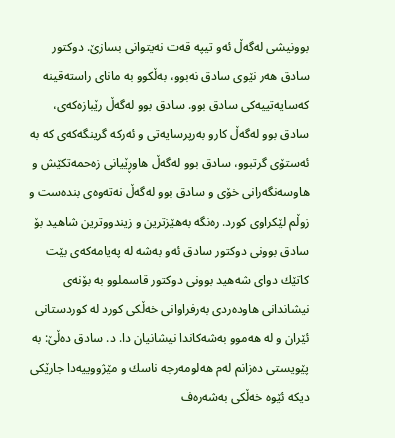بوونیشی‌ له‌گه‌ڵ ئه‌و تیپه‌ قه‌ت نه‌یتوانی‌ بسازێ. دوكتور سادق هه‌ر نێوی‌ سادق نه‌بوو، به‌ڵكوو به‌ مانای‌ راسته‌قینه‌ كه‌سایه‌تییه‌كی‌ سادق بوو. سادق بوو له‌گه‌ڵ رێبازه‌كه‌ی‌، سادق بوو له‌گه‌ڵ كارو به‌رپرسایه‌تی‌ و ئه‌ركه‌ گرینگه‌كه‌ی‌ كه‌ به‌ ئه‌ستۆی گرتبوو، سادق بوو له‌گه‌ڵ هاوڕێیانی‌ زه‌حمه‌تكێش و هاوسه‌نگه‌رانی‌ خۆی‌ و سادق بوو له‌گه‌ڵ نه‌ته‌وه‌ی‌ بنده‌ست و زوڵم لێكراوی‌ كورد. ره‌نگه‌ به‌هێزترین و زیندووترین شاهید بۆ سادق بوونی‌ دوكتور سادق ئه‌و به‌شه‌ له‌ په‌یامه‌كه‌ی‌ بێت كاتێك دوای‌ شه‌هید بوونی‌ دوكتور قاسملوو به‌ بۆنه‌ی‌ نیشاندانی‌ هاوده‌ردی‌ به‌رفراوانی‌ خه‌ڵكی‌ كورد له‌ كوردستانی‌ ئێران و له‌ هه‌موو به‌شه‌كاندا نیشانیان دا. د. سادق ده‌ڵێ‌: به‌ پێویستی‌ ده‌زانم له‌م هه‌لومه‌رجه‌ ناسك و مێژووییه‌دا جارێكی‌ دیكه‌ ئێوه‌ خه‌ڵكی‌ به‌شه‌ره‌ف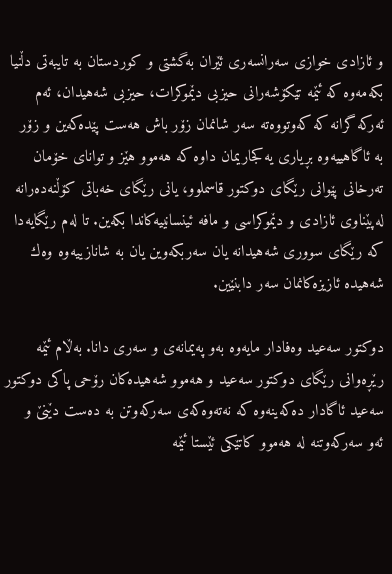و ئازادی‌ خوازی‌ سه‌رانسه‌ری‌ ئێران به‌گشتی‌ و كوردستان به‌ تایبه‌تی‌ دڵنیا بكه‌مه‌وه‌ كه‌ ئێمه‌ تێكۆشه‌رانی‌ حیزبی‌ دێموكرات، حیزبی‌ شه‌هیدان، ئه‌م ئه‌ركه‌ گرانه‌ كه‌ كه‌وتووه‌ته‌ سه‌ر شانمان زۆر باش هه‌ست پێده‌كه‌ین و زۆر به‌ ئاگاهییه‌وه‌ بڕیاری‌ یه‌كجاریمان داوه‌ كه‌ هه‌موو هێز و توانای‌ خۆمان ته‌رخانی‌ پێوانی‌ رێگای‌ دوكتور قاسملوو، یانی‌ رێگای‌ خه‌باتی‌ كۆڵنه‌ده‌رانه‌ له‌پێناوی‌ ئازادی‌ و دێموكراسی‌ و مافه‌ ئینسانییه‌كاندا بكه‌ین. تا له‌م رێگایه‌دا كه‌ رێگای‌ سووری‌ شه‌هیدانه‌ یان سه‌ربكه‌وین یان به‌ شانازییه‌وه‌ وه‌ك شه‌هیده‌ ئازیزه‌كانمان سه‌ر دابنێین.

دوكتور سه‌عید وه‌فادار مایه‌وه‌ به‌و په‌یمانه‌ی‌ و سه‌ری‌ دانا. به‌ڵام ئێمه‌ رێڕه‌وانی‌ رێگای‌ دوكتور سه‌عید و هه‌موو شه‌هیده‌كان رۆحی‌ پاكی‌ دوكتور سه‌عید ئاگادار ده‌كه‌ینه‌وه‌ كه‌ نه‌ته‌وه‌كه‌ی‌ سه‌ركه‌وتن به‌ ده‌ست دێنێ و ئه‌و سه‌ركه‌وتنه‌ له‌ هه‌موو كاتێكی‌ ئێستا ئێمه‌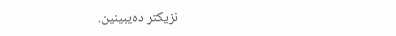نزیكتر ده‌یبینین.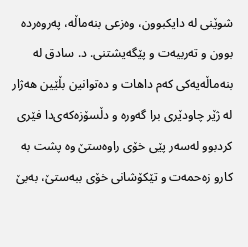شوێنی‌ له‌ دایكبوون، وه‌زعی‌ بنه‌ماڵه‌، په‌روه‌رده‌ بوون و ته‌ربیه‌ت و پێگه‌یشتنی‌. د. سادق له‌ بنه‌ماڵه‌یه‌كی‌ كه‌م داهات و ده‌توانین بڵێین هه‌ژار له‌ ژێر چاودێری برا گه‌وره‌ و دڵسۆزه‌كه‌ی‌دا فێری‌ كردبوو له‌سه‌ر پێی‌ خۆی راوه‌ستێ‌ وه‌ پشت به‌ كارو زه‌حمه‌ت و تێكۆشانی‌ خۆی ببه‌ستێ‌، به‌بێ‌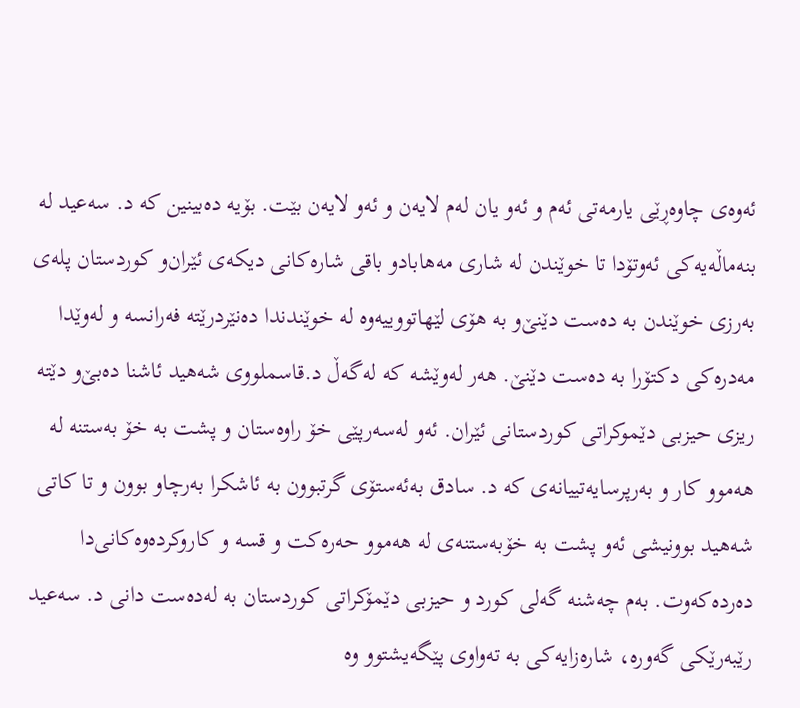ئه‌وه‌ی‌ چاوه‌ڕێی‌ یارمه‌تی ئه‌م و ئه‌و یان له‌م لایه‌ن و ئه‌و لایه‌ن بێت. بۆیه‌ ده‌بینین كه‌ د. سه‌عید له‌ بنه‌ماڵه‌یه‌كی‌ ئه‌وتۆدا تا خوێندن له‌ شاری‌ مه‌هاباد‌و باقی‌ شاره‌كانی‌ دیكه‌ی‌ ئێران‌و كوردستان پله‌ی‌ به‌رزی‌ خوێندن به‌ ده‌ست دێنێ‌‌و به‌ هۆی‌ لێهاتووییه‌وه‌ له‌ خوێندندا ده‌نێردرێته‌ فه‌رانسه‌ و له‌وێدا مه‌دره‌كی‌ دكتۆرا به‌ ده‌ست دێنێ‌. هه‌ر له‌وێشه‌ كه‌ له‌گه‌ڵ‌ د.قاسملووی شه‌هید ئاشنا ده‌بێ‌‌و دێته‌ ریزی‌ حیزبی‌ دێموكراتی‌ كوردستانی‌ ئێران. ئه‌و له‌سه‌رپێی‌ خۆ راوه‌ستان و پشت به‌ خۆ به‌ستنه‌ له‌ هه‌موو كار و به‌رپرسایه‌تییانه‌ی‌ كه‌ د. سادق به‌ئه‌ستۆی‌ گرتبوون به‌ ئاشكرا به‌رچاو بوون و تا كاتی‌ شه‌هید بوونیشی‌ ئه‌و پشت به‌ خۆبه‌ستنه‌ی‌ له‌ هه‌موو حه‌ره‌كت ‌و قسه‌ و كاروكرده‌وه‌كانی‌دا ده‌رده‌كه‌وت. به‌م چه‌شنه‌ گه‌لی‌ كورد و حیزبی‌ دێمۆكراتی‌ كوردستان به‌ له‌ده‌ست دانی‌ د. سه‌عید رێبه‌رێكی‌ گه‌وره‌، شاره‌زایه‌كی‌ به‌ ته‌واوی‌ پێگه‌یشتوو وه‌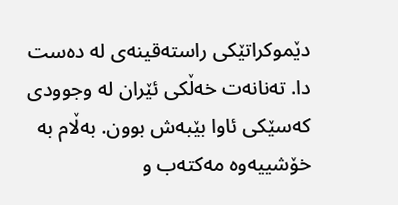دێموكراتێكی‌ راسته‌قینه‌ی‌ له‌ ده‌ست دا. ته‌نانه‌ت خه‌ڵكی‌ ئێران له‌ وجوودی‌ كه‌سێكی‌ ئاوا بێبه‌ش بوون. به‌ڵام به‌ خۆشییه‌وه‌ مه‌كته‌ب و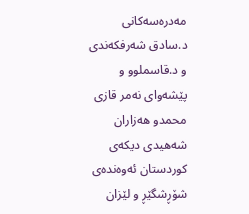مه‌دره‌سه‌كانی‌ د.سادق شه‌رفكه‌ندی‌ و د.قاسملوو و پێشه‌وای‌ نه‌مر قازی‌ محمد‌و هه‌زاران شه‌هیدی‌ دیكه‌ی‌ كوردستان ئه‌وه‌نده‌ی‌ شۆڕشگێڕ و لێزان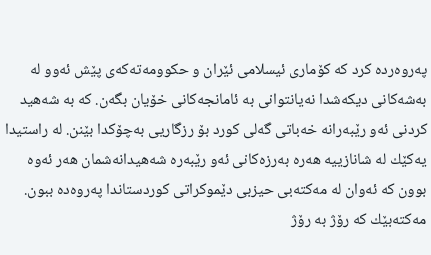په‌روه‌رده‌ كرد كه‌ كۆماری‌ ئیسلامی‌ ئێران و حكوومه‌ته‌كه‌ی‌ پێش ئه‌و‌و له‌ به‌شه‌كانی‌ دیكه‌شدا نه‌یانتوانی‌ به‌ ئامانجه‌كانی‌ خۆیان بگه‌ن. كه‌ به‌ شه‌هید كردنی‌ ئه‌و رێبه‌رانه‌ خه‌باتی‌ گه‌لی‌ كورد بۆ رزگاریی‌ به‌چۆكدا بێنن. له‌ راستیدا یه‌كێك له‌ شانازییه‌ هه‌ره‌ به‌رزه‌كانی‌ ئه‌و رێبه‌ره‌ شه‌هیدانه‌شمان هه‌ر ئه‌وه‌ بوون كه‌ ئه‌وان له‌ مه‌كته‌بی‌ حیزبی‌ دێموكراتی‌ كوردستاندا په‌روه‌ده‌ ببون. مه‌كته‌بێك كه‌ رۆژ به‌ رۆژ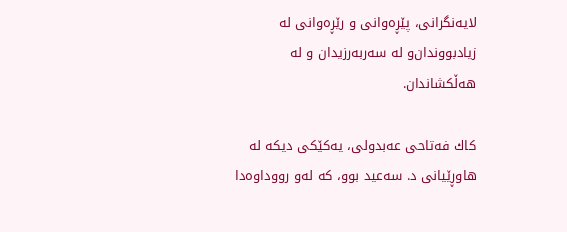لایه‌نگرانی‌، پێڕه‌وانی‌ و رێڕه‌وانی‌ له‌ زیادبووندان‌و له‌ سه‌ربه‌رزیدان و له‌ هه‌ڵكشاندان.

كاك فه‌تاحی‌ عه‌بدولی، یه‌كێكی‌ دیكه‌ له‌ هاوڕێیانی‌ د. سه‌عید بوو، كه‌ له‌و رووداوه‌دا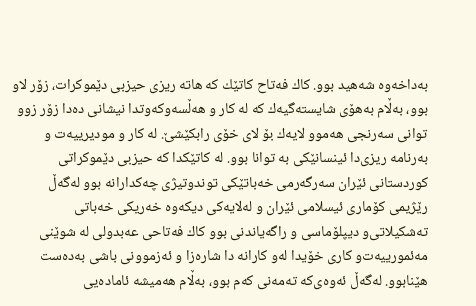به‌داخه‌وه‌ شه‌هید بوو. كاك فه‌تاح كاتێك كه‌ هاته‌ ریزی‌ حیزبی‌ دێموكرات، زۆر لاو بوو، به‌ڵام به‌هۆی‌ شایسته‌گیه‌ك كه‌ له‌ كار و هه‌ڵسه‌وكه‌وتدا نیشانی‌ ده‌دا زۆر زوو توانی‌ سه‌رنجی‌ هه‌موو لایه‌ك بۆ لای‌ خۆی‌ رابكێشێ‌. له‌ كار و مودیرییه‌ت و به‌رنامه‌ ریزی‌دا ئینسانێكی‌ به‌ توانا بوو. له‌ كاتێكدا كه‌ حیزبی‌ دێموكراتی‌ كوردستانی‌ ئێران سه‌رگه‌رمی‌ خه‌باتێكی‌ توندوتیژی‌ چه‌كدارانه‌ بوو له‌گه‌ڵ‌ رێژیمی‌ كۆماری‌ ئیسلامی‌ ئێران و له‌لایه‌كی‌ دیكه‌وه‌ خه‌ریكی‌ خه‌باتی ته‌شكیلاتی‌‌و دیپلۆماسی‌ و راگه‌یاندنی‌ بوو كاك فه‌تاحی‌ عه‌بدولی‌ له‌ شوێنی‌ مه‌ئمورییه‌ت‌و كاری‌ خۆیدا له‌و كارانه‌ دا شاره‌زا ‌و ئه‌زموونی‌ باشی‌ به‌ده‌ست هێنابوو. له‌گه‌ڵ‌ ئه‌وه‌ی‌كه‌ ته‌مه‌نی‌ كه‌م بوو، به‌ڵام هه‌میشه‌ ئاماده‌یی‌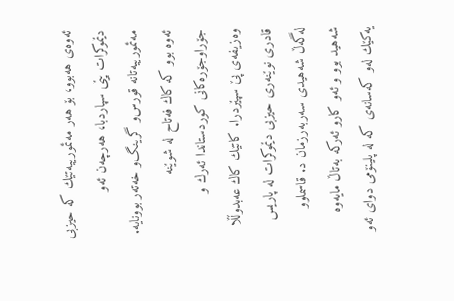ئه‌وه‌ی‌ هه‌بوو، بۆ هه‌ر مه‌ئمورییه‌تێك كه‌ حیزبی‌ دێموكرات پێی‌ سپاردبا، هه‌رچه‌ن ئه‌و مه‌ئمورییه‌تانه‌ قورس‌و گرینگ‌و خه‌ته‌ر بوونایه‌. ئه‌وه‌ بوو كه‌ كاك فه‌تاح له‌ شوێنه‌ جۆراوجۆره‌كانی‌ كوردستاندا ئه‌رك و وه‌زیفه‌ی‌ پێ‌ سپێردرا. كاتێك كاك عه‌بدوڵڵا قادری‌ نوێنه‌ری‌ حیزبی‌ دێموكرات له‌ پاریس له‌گه‌ڵ‌ شه‌هیدی‌ سه‌ربه‌رزمان د. قاسملوو شه‌هید بوو و ئه‌و كار‌و ئه‌ركه‌ به‌تاڵ‌ مایه‌وه‌ یه‌كێك له‌و كه‌سانه‌ی‌ كه‌ له‌ پلینۆمی‌ دوای‌ ئه‌و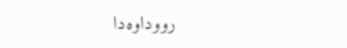رووداوه‌دا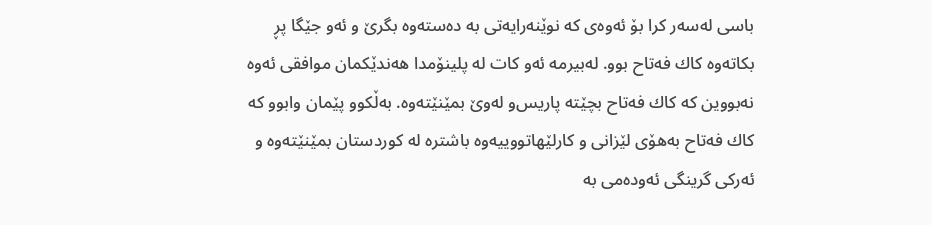باسی‌ له‌سه‌ر كرا بۆ ئه‌وه‌ی كه‌ نوێنه‌رایه‌تی‌ به‌ ده‌سته‌وه‌ بگرێ‌ و ئه‌و جێگا پڕ بكاته‌وه‌ كاك فه‌تاح بوو. له‌بیرمه‌ ئه‌و كات له‌ پلینۆمدا هه‌ندێكمان موافقی‌ ئه‌وه‌ نه‌بووین كه‌ كاك فه‌تاح بچێته‌ پاریس‌و له‌وێ‌ بمێنێته‌وه‌. به‌ڵكوو پێمان وابوو كه‌ كاك فه‌تاح به‌هۆی‌ لێزانی‌ و كارلێهاتووییه‌وه‌ باشتره‌ له‌ كوردستان بمێنێته‌وه‌ و ئه‌ركی‌ گرینگی‌ ئه‌وده‌می‌ به‌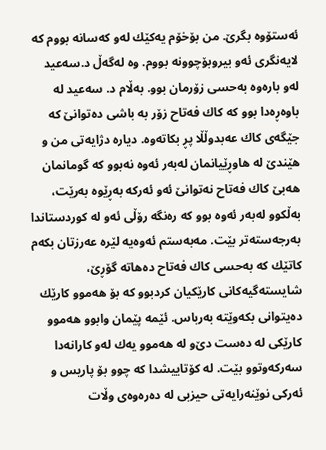ئه‌ستۆوه‌ بگرێ‌. من بۆخۆم یه‌كێك له‌و كه‌سانه‌ بووم كه‌ لایه‌نگری‌ ئه‌و بیروبۆچوونه‌ بووم. وه‌ له‌گه‌ڵ‌ د.سه‌عید له‌و باره‌وه‌ به‌حسی‌ زۆرمان بوو. به‌ڵام د. سه‌عید له‌ باوه‌ڕه‌دا بوو كه‌ كاك فه‌تاح زۆر به‌ باشی‌ ده‌توانێ‌ كه‌ جێگه‌ی‌ كاك عه‌بدوڵڵا پڕ بكاته‌وه‌. دیاره‌ دژایه‌تی‌ من و هێندێ‌ له‌ هاوڕێیانمان له‌به‌ر ئه‌وه‌ نه‌بوو كه‌ گومانمان هه‌بێ‌ كاك فه‌تاح نه‌توانێ‌ ئه‌و ئه‌ركه‌ به‌ڕێوه‌ به‌رێت، به‌ڵكوو له‌به‌ر ئه‌وه‌ بوو كه‌ ره‌نگه‌ رۆڵی‌ ئه‌و له‌ كوردستاندا به‌رجه‌سته‌تر بێت. مه‌به‌ستم ئه‌وه‌یه‌ لێره‌ عه‌رزتان بكه‌م كاتێك كه‌ به‌حسی كاك فه‌تاح ده‌هاته‌ گۆڕێ‌، شایسته‌گیه‌كانی‌ كارێكیان كردبوو كه‌ بۆ هه‌موو كارێك ده‌یتوانی‌ بكه‌وێته‌ به‌رباس. ئێمه‌ پێمان وابوو هه‌موو كارێكی‌ له‌ ده‌ست دێ‌‌و له‌ هه‌موو یه‌ك له‌و كارانه‌دا سه‌ركه‌وتوو بێت. له‌ كۆتاییشدا كه‌ چوو بۆ پاریس ‌و ئه‌ركی‌ نوێنه‌رایه‌تی‌ حیزبی‌ له‌ ده‌ره‌وه‌ی‌ وڵات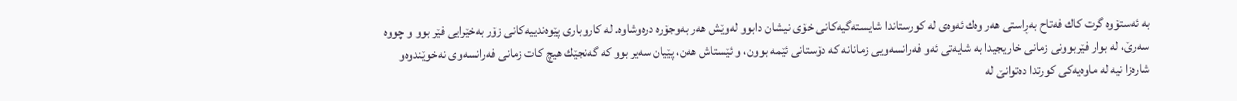به‌ ئه‌ستۆوه‌ گرت كاك فه‌تاح به‌ڕاستی‌ هه‌ر وه‌ك ئه‌وه‌ی‌ له‌ كورستاندا شایسته‌گیه‌كانی‌ خۆی‌ نیشان دابوو له‌وێش هه‌ر به‌وجۆره‌ دره‌وشاوه‌. له‌ كاروباری‌ پێوه‌ندییه‌كانی‌ زۆر به‌خێرایی‌ فێر بوو و چووه‌ سه‌رێ‌، له‌ بوار فێربوونی‌ زمانی‌ خاریجیدا به‌ شایه‌تی‌ ئه‌و فه‌رانسه‌ویی‌ زمانانه‌ كه‌ دۆستانی‌ ئێمه‌ بوون، و ئێستاش هه‌ن، پێیان سه‌یر بوو كه‌ گه‌نجێك هیچ كات زمانی‌ فه‌رانسه‌وی نه‌خوێندوه‌و شاره‌زا نیه‌ له‌ ماوه‌یه‌كی‌ كورتدا ده‌توانێ‌ له‌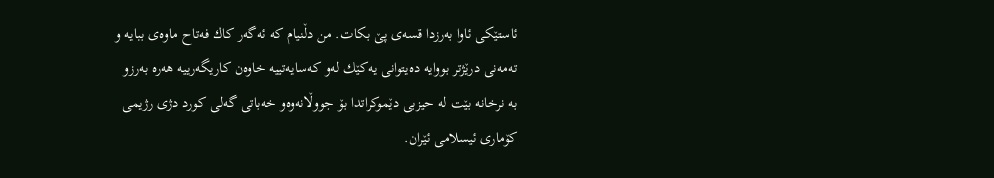ئاستێكی‌ ئاوا به‌رزدا قسه‌ی‌ پێ‌ بكات. من دڵنیام كه‌ ئه‌گه‌ر كاك فه‌تاح ماوه‌ی‌ ببایه‌ و ته‌مه‌نی‌ درێژتر بووایه‌ ده‌یتوانی‌ یه‌كێك له‌و كه‌سایه‌تییه‌ خاوه‌ن كاریگه‌رییه‌ هه‌ره‌ به‌رز‌و به‌ نرخانه‌ بێت له‌ حیزبی‌ دێموكراتدا بۆ جووڵانه‌وه‌‌و خه‌باتی‌ گه‌لی‌ كورد دژی‌ رژیمی‌ كۆماری‌ ئیسلامی‌ ئێران.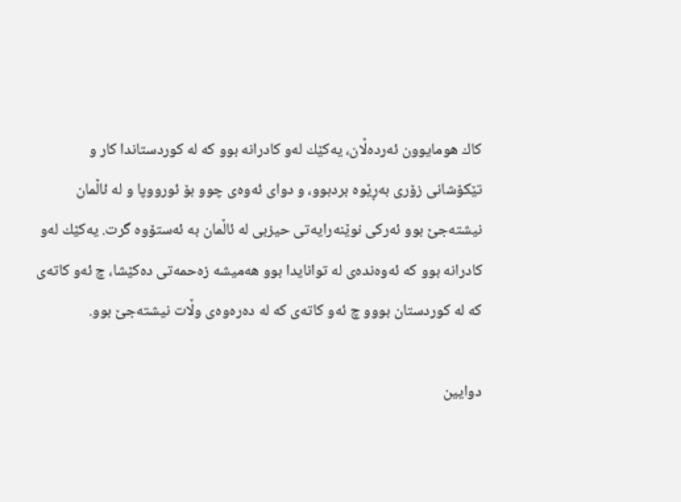كاك هومایوون ئه‌رده‌ڵان، یه‌كێك له‌و كادرانه‌ بوو كه‌ له‌ كوردستاندا كار و تێكۆشانی‌ زۆری‌ به‌ڕێوه‌ بردبوو، و دوای‌ ئه‌وه‌ی‌ چوو بۆ ئورووپا و له‌ ئاڵمان نیشته‌جێ‌ بوو ئه‌ركی‌ نوێنه‌رایه‌تی‌ حیزبی‌ له‌ ئاڵمان به‌ ئه‌ستۆوه‌ گرت. یه‌كێك له‌و كادرانه‌ بوو كه‌ ئه‌وه‌نده‌ی‌ له‌ توانایدا بوو هه‌میشه‌ زه‌حمه‌تی‌ ده‌كێشا، چ ئه‌و كاته‌ی‌ كه‌ له‌ كوردستان بوو‌و چ ئه‌و كاته‌ی‌ كه‌ له‌ ده‌ره‌وه‌ی‌ وڵات نیشته‌جێ‌ بوو.

دوایین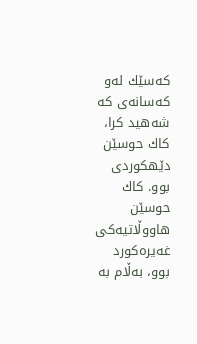كه‌سێك له‌و كه‌سانه‌ی‌ كه‌ شه‌هید كرا، كاك حوسێن دێهكوردی‌ بوو. كاك حوسێن هاووڵاتیه‌كی‌ غه‌یره‌كورد بوو، به‌ڵام به‌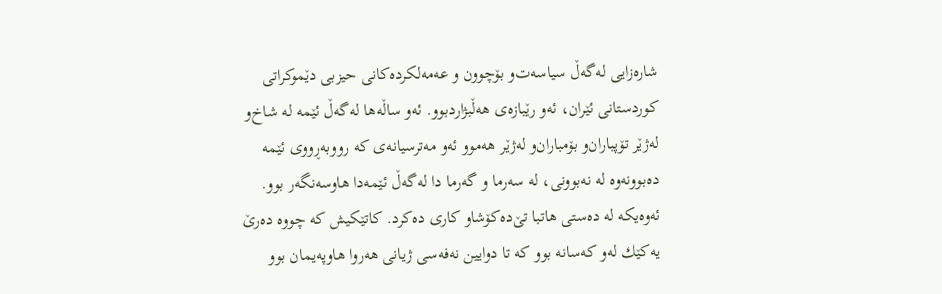شاره‌زایی‌ له‌گه‌ڵ‌ سیاسه‌ت‌و بۆچوون و عه‌مه‌لكرده‌كانی‌ حیزبی‌ دێموكراتی‌ كوردستانی‌ ئێران، ئه‌و رێبازه‌ی‌ هه‌ڵبژاردبوو. ئه‌و ساڵه‌ها له‌گه‌ڵ‌ ئێمه‌ له‌ شاخ‌و له‌ژێر تۆپباران‌و بۆمباران‌و له‌ژێر هه‌موو ئه‌و مه‌ترسیانه‌ی‌ كه‌ رووبه‌ڕووی‌ ئێمه‌ ده‌بوونه‌وه‌ له‌ نه‌بوونی‌، له‌ سه‌رما و گه‌رما دا له‌گه‌ڵ‌ ئێمه‌دا هاوسه‌نگه‌ر بوو. ئه‌وه‌یكه‌ له‌ ده‌ستی‌ هاتبا تێ‌ده‌كۆشا‌و كاری‌ ده‌كرد. كاتێكیش كه‌ چووه‌ ده‌رێ‌ یه‌كێك له‌و كه‌سانه‌ بوو كه‌ تا دوایین نه‌فه‌سی‌ ژیانی‌ هه‌روا هاوپه‌یمان بوو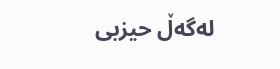له‌گه‌ڵ‌ حیزبی‌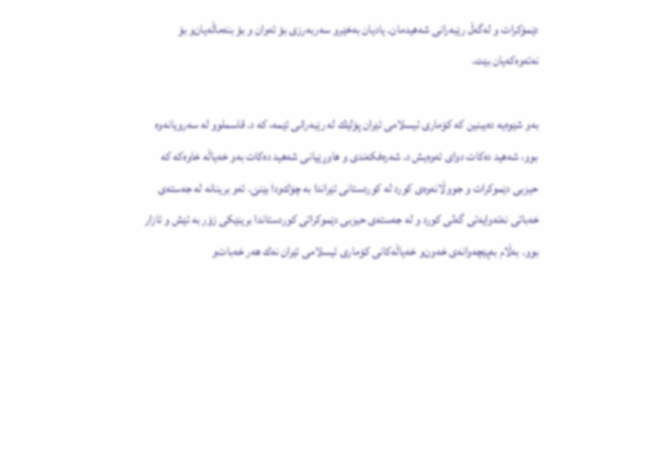دێمۆكرات و له‌گه‌ڵ‌ رێبه‌رانی‌ شه‌هیدمان. یادیان به‌خێر‌و سه‌ربه‌رزی‌ بۆ ئه‌وان و بۆ بنه‌ماڵه‌یان‌و بۆ نه‌ته‌وه‌كه‌یان بێت.

به‌و شێوه‌یه‌ ده‌بینین كه‌ كۆماری‌ ئیسلامی‌ ئێران پۆلێك له‌ رێبه‌رانی‌ ئێمه‌، كه‌ د. قاسملوو له‌ سه‌رویانه‌وه‌ بوو، شه‌هید ده‌كات دوای‌ ئه‌وه‌یش د. شه‌ره‌فكه‌ندی‌ و هاوڕێیانی‌ شه‌هید ده‌كات به‌و خه‌یاڵه‌ خاوه‌كه‌ كه‌ حیزبی‌ دێموكرات و جووڵانه‌وه‌ی‌ كورد له‌ كوردستانی‌ ئێراندا به‌ چۆك‌ودا بێنێ‌. ئه‌و برینانه‌ له‌ جه‌سته‌ی‌ خه‌باتی‌ نه‌ته‌وایه‌تی‌ گه‌لی‌ كورد و له‌ جه‌سته‌ی‌ حیزبی‌ دێموكراتی‌ كوردستاندا برینێكی‌ زۆر به‌ ئێش و ئازار بوو. به‌ڵام به‌پێچه‌وانه‌ی‌ خه‌ون‌و خه‌یاڵه‌كانی‌ كۆماری‌ ئیسلامی‌ ئێران نه‌ك هه‌ر خه‌بات‌و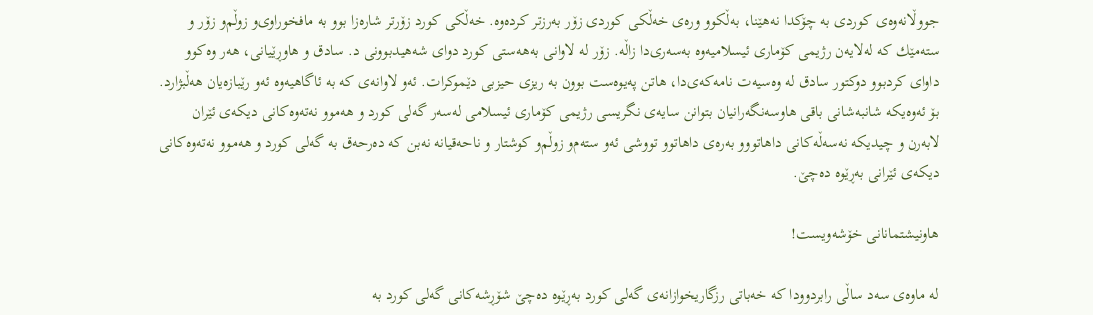جووڵانه‌وه‌ی‌ كوردی‌ به‌ چۆكدا نه‌هێنا، به‌ڵكوو وره‌ی‌ خه‌ڵكی‌ كوردی‌ زۆر به‌رزتر كرده‌وه‌. خه‌ڵكی‌ كورد زۆرتر شاره‌زا بوو به‌ مافخوراوی‌‌و زوڵم‌و زۆر و سته‌مێك كه‌ له‌لایه‌ن رژیمی‌ كۆماری‌ ئیسلامیه‌وه‌ به‌سه‌ری‌دا زاڵه‌. زۆر له‌ لاوانی‌ به‌هه‌ستی‌ كورد دوای‌ شه‌هیدبوونی‌ د. سادق و هاوڕێیانی‌، هه‌ر وه‌كوو داوای‌ كردبوو دوكتور سادق له‌ وه‌سیه‌ت نامه‌كه‌ی‌دا، هاتن په‌یوه‌ست بوون به‌ ریزی‌ حیزبی‌ دێموكرات. ئه‌و لاوانه‌ی‌ كه‌ به‌ ئاگاهیه‌وه‌ ئه‌و رێبازه‌یان هه‌ڵبژارد. بۆ ئه‌وه‌یكه‌ شانبه‌شانی‌ باقی‌ هاوسه‌نگه‌رانیان بتوانن سایه‌ی‌ نگریسی‌ رژیمی‌ كۆماری‌ ئیسلامی‌ له‌سه‌ر گه‌لی‌ كورد ‌و هه‌موو نه‌ته‌وه‌كانی‌ دیكه‌ی‌ ئێران لابه‌رن و چیدیكه‌ نه‌سه‌ڵه‌كانی‌ داهاتوو‌و به‌ره‌ی‌ داهاتوو تووشی‌ ئه‌و سته‌م‌و زوڵم‌و كوشتار ‌و ناحه‌قیانه‌ نه‌بن كه‌ ده‌رحه‌ق به‌ گه‌لی‌ كورد و هه‌موو نه‌ته‌وه‌كانی‌ دیكه‌ی‌ ئێرانی‌ به‌ڕێوه‌ ده‌چێ‌.

هاونیشتمانانی‌ خۆشه‌ویست!

له‌ ماوه‌ی‌ سه‌د ساڵی‌ رابردوودا كه‌ خه‌باتی‌ رزگاریخوازانه‌ی‌ گه‌لی‌ كورد به‌ڕێوه‌ ده‌چێ‌ شۆڕشه‌كانی‌ گه‌لی‌ كورد به‌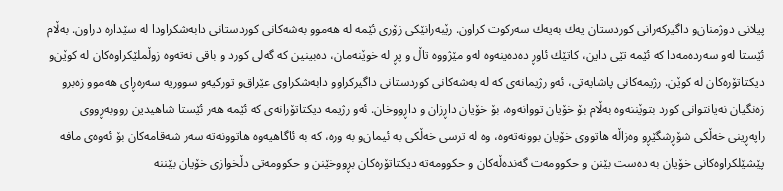پیلانی‌ دوژمنان‌و داگیركه‌رانی‌ كوردستان یه‌ك به‌یه‌ك سه‌ركوت كراون. رێبه‌رانێكی‌ زۆری‌ ئێمه‌ له‌ هه‌موو به‌شه‌كانی‌ كوردستانی‌ دابه‌شكراودا له‌ سێداره‌ دراون. به‌ڵام ئێستا له‌و سه‌رده‌مه‌دا كه‌ ئێمه‌ تێی‌ داین، كاتێك ئاوڕ ده‌ده‌ینه‌وه‌ له‌و مێژووه‌ تاڵ‌ و پڕ له‌ خوێنه‌مان، ده‌بینین كه‌ گه‌لی‌ كورد و باقی‌ نه‌ته‌وه‌ زوڵملێكراوه‌كان له‌ كوێن‌و دیكتاتۆره‌كان له‌ كوێن. رژیمه‌كانی‌ پاشایه‌تی‌، ئه‌و رژیمانه‌ی‌ كه‌ له‌ به‌شه‌كانی‌ كوردستانی‌ داگیركراو‌و دابه‌شكراوی‌ عێراق‌و توركیه‌‌و سووریه‌ سه‌ره‌ڕای‌ هه‌موو زه‌بر‌و زه‌نگیان نه‌یانتوانی كورد بتوێننه‌وه‌ به‌ڵام بۆ خۆیان تووانه‌وه‌، بۆ خۆیان داڕزان و داڕووخان. ئه‌و رژیمه‌ دیكتاتۆرانه‌ی‌ كه‌ ئێمه‌ هه‌ر ئێستا شاهیدین رووبه‌ڕووی‌ راپه‌ڕینی‌ خه‌ڵكی‌ شۆڕشگێڕ‌و وه‌زاڵه‌ هاتووی‌ خۆیان بوونه‌ته‌وه‌، وه‌ له‌ ترسی‌ خه‌ڵكی‌ به‌ ئیمان‌و به‌ وره‌، كه‌ به‌ ئاگاهیه‌وه‌ هاتوونه‌ته‌ سه‌ر شه‌قامه‌كان بۆ ئه‌وه‌ی‌ مافه‌ پێشێلكراوه‌كانی‌ خۆیان به‌ ده‌ست بێنن و حكوومه‌ت گه‌نده‌ڵه‌كان و حكوومه‌ته‌ دیكتاتۆره‌كان بڕووخێنن و حكوومه‌تی‌ دڵخوازی‌ خۆیان بێننه‌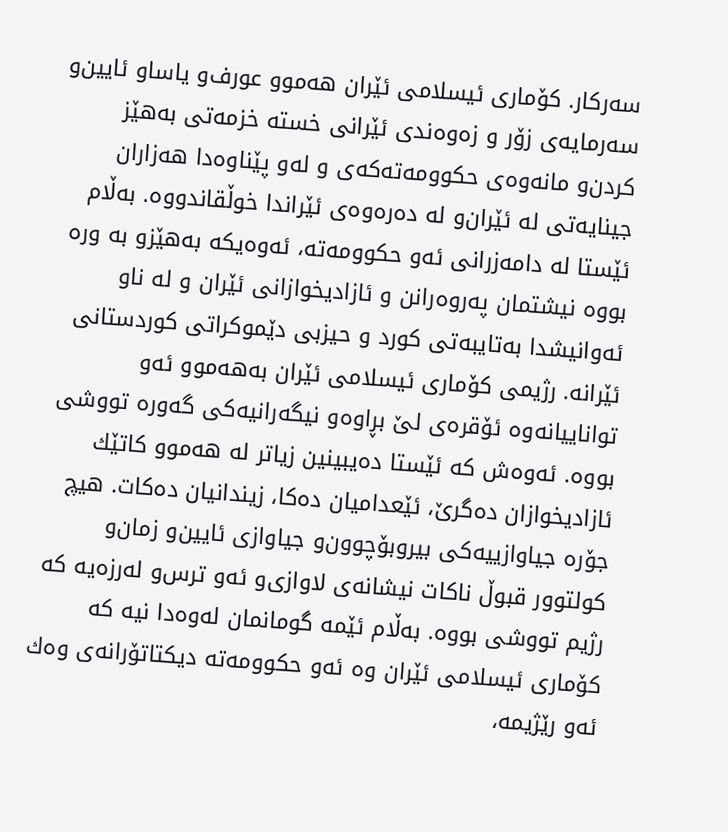سه‌ركار. كۆماری‌ ئیسلامی‌ ئێران هه‌موو عورف‌و یاسا‌و ئایین‌و سه‌رمایه‌ی‌ زۆر ‌و زه‌وه‌ندی‌ ئێرانی‌ خسته‌ خزمه‌تی‌ به‌هێز كردن‌و مانه‌وه‌ی‌ حكوومه‌ته‌كه‌ی‌ و له‌و پێناوه‌دا هه‌زاران جینایه‌تی‌ له‌ ئێران‌و له‌ ده‌ره‌وه‌ی‌ ئێراندا خوڵقاندووه‌. به‌ڵام ئێستا له‌ دامه‌زرانی‌ ئه‌و حكوومه‌ته‌، ئه‌وه‌یكه‌ به‌هێز‌و به‌ وره‌ بووه‌ نیشتمان په‌روه‌رانن و ئازادیخوازانی‌ ئێران و له‌ ناو ئه‌وانیشدا به‌تایبه‌تی‌ كورد و حیزبی‌ دێموكراتی‌ كوردستانی‌ ئێرانه‌. رژیمی‌ كۆماری‌ ئیسلامی‌ ئێران به‌هه‌موو ئه‌و تواناییانه‌وه‌ ئۆقره‌ی‌ لێ‌ بڕاوه‌‌و نیگه‌رانیه‌كی‌ گه‌وره‌ تووشی‌ بووه‌. ئه‌وه‌ش كه‌ ئێستا ده‌یبینین زیاتر له‌ هه‌موو كاتێك ئازادیخوازان ده‌گرێ‌، ئێعدامیان ده‌كا، زیندانیان ده‌كات. هیچ جۆره‌ جیاوازییه‌كی‌ بیروبۆچوون‌و جیاوازی‌ ئایین‌و زمان‌و كولتوور قبوڵ‌ ناكات نیشانه‌ی‌ لاوازی‌‌و ئه‌و ترس‌و له‌رزه‌یه‌ كه‌ رژیم تووشی‌ بووه‌. به‌ڵام ئێمه‌ گومانمان له‌وه‌دا نیه‌ كه‌ كۆماری‌ ئیسلامی‌ ئێران وه‌ ئه‌و حكوومه‌ته‌ دیكتاتۆرانه‌ی‌ وه‌ك ئه‌و رێژیمه‌،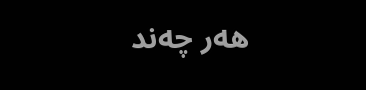هه‌ر چه‌ند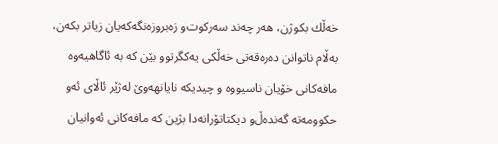خه‌ڵك بكوژن، هه‌ر چه‌ند سه‌ركوت‌و زه‌بروزه‌نگه‌كه‌یان زیاتر بكه‌ن، به‌ڵام ناتوانن ده‌ره‌قه‌تی‌ خه‌ڵكی‌ یه‌كگرتوو بێن كه‌ به‌ ئاگاهیه‌وه‌ مافه‌كانی‌ خۆیان ناسیووه‌ و چیدیكه‌ نایانهه‌وێ‌ له‌ژێر ئاڵای‌ ئه‌و حكوومه‌ته‌ گه‌نده‌ڵ‌‌و دیكتاتۆرانه‌دا بژین كه‌ مافه‌كانی‌ ئه‌وانیان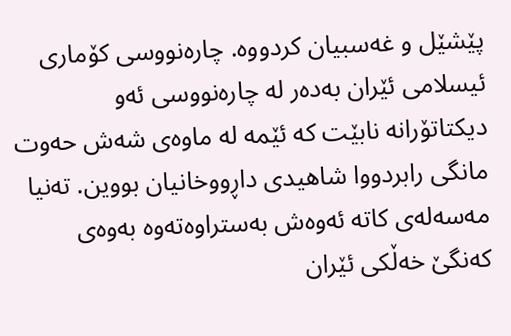پێشێل ‌و غه‌سبیان كردووه‌. چاره‌نووسی‌ كۆماری‌ ئیسلامی‌ ئێران به‌ده‌ر له‌ چاره‌نووسی‌ ئه‌و دیكتاتۆرانه‌ نابێت كه‌ ئێمه‌ له‌ ماوه‌ی‌ شه‌ش حه‌وت مانگی‌ رابردووا شاهیدی‌ داڕووخانیان بووین. ته‌نیا مه‌سه‌له‌ی‌ كاته‌ ئه‌وه‌ش به‌ستراوه‌ته‌وه‌ به‌وه‌ی‌ كه‌نگێ‌ خه‌ڵكی‌ ئێران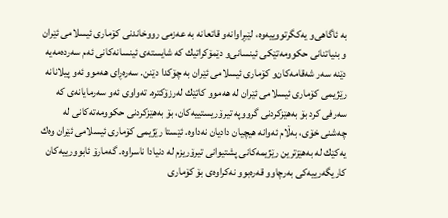به‌ ئاگاهی‌و یه‌كگرتووییه‌وه‌، لێبڕاوانه‌‌و قاتعانه‌ به‌ عه‌زمی‌ رووخاندنی‌ كۆماری‌ ئیسلامی‌ ئێران و بنیاتنانی‌ حكوومه‌تێكی‌ ئینسانی‌‌و دێمۆكراتیك كه‌ شایسته‌ی‌ ئینسانه‌كانی‌ ئه‌م سه‌رده‌مه‌یه‌ دێنه‌ سه‌ر شه‌قامه‌كان‌و كۆماری‌ ئیسلامی‌ ئێران به‌ چۆكدا دێنن. سه‌ره‌ڕای‌ هه‌موو ئه‌و پیلانانه‌ رێژیمی‌ كۆماری‌ ئیسلامی‌ ئێران له‌ هه‌موو كاتێك له‌رزۆكتره‌. ته‌واوی‌ ئه‌و سه‌رمایانه‌ی‌ كه‌ سه‌رفی‌ كرد بۆ به‌هێزكردنی‌ گرووپه‌ تیرۆریستییه‌كان، بۆ به‌هێزكردنی‌ حكوومه‌ته‌كانی‌ له‌ چه‌شنی‌ خۆی‌، به‌ڵام ئه‌وانه‌ هیچیان دادیان نه‌داوه‌. ئێستا رێژیمی‌ كۆماری‌ ئیسلامی‌ ئێران وه‌ك یه‌كێك له‌ به‌هێزترین رێژیمه‌كانی‌ پشتیوانی‌ تیرۆریزم له‌ دنیادا ناسراوه‌. گه‌مارۆ ئابوورییه‌كان كاریگه‌رییه‌كی‌ به‌رچاو‌و قه‌ره‌بوو نه‌كراوه‌ی‌ بۆ كۆماری‌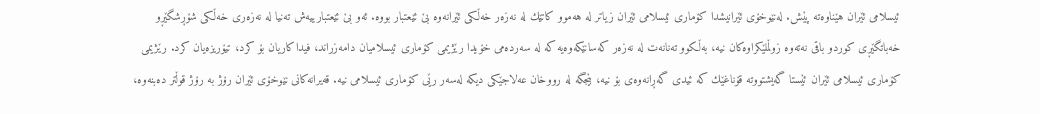ئیسلامی‌ ئێران هێناوه‌ته‌ پێش. له‌نێوخۆی‌ ئێرانیشدا كۆماری‌ ئیسلامی‌ ئێران زیاتر له‌ هه‌موو كاتێك له‌ نه‌زه‌ر خه‌ڵكی‌ ئێرانه‌وه‌ بێ‌ ئێعتبار بووه‌. ئه‌و بێ‌ ئێعتبارییه‌ش ته‌نیا له‌ نه‌زه‌ری‌ خه‌ڵكی‌ شۆڕشگێڕ‌و خه‌باتگێڕی‌ كورد‌و باقی‌ نه‌ته‌وه‌ زوڵملێكراوه‌كان نیه‌، به‌ڵكوو ته‌نانه‌ت له‌ نه‌زه‌ر كه‌سانێكه‌وه‌یه‌ كه‌ له‌ سه‌رده‌می‌ خۆیدا رێژیمی‌ كۆماری‌ ئیسلامیان دامه‌زراند، فیداكاریان بۆ كرد، تیۆریزه‌یان كرد. رێژیمی‌ كۆماری‌ ئیسلامی‌ ئێران ئێستا گه‌یشتووته‌ قۆناغێك كه‌ ئیدی‌ گه‌ڕانه‌وه‌ی‌ بۆ نیه‌، بێجگه‌ له‌ رووخان عه‌لاجێكی‌ دیكه‌ له‌سه‌ر رێی‌ كۆماری‌ ئیسلامی‌ نیه‌. قه‌یرانه‌كانی‌ نێوخۆی‌ ئێران رۆژ به‌ رۆژ قوڵتر ده‌بنه‌وه‌،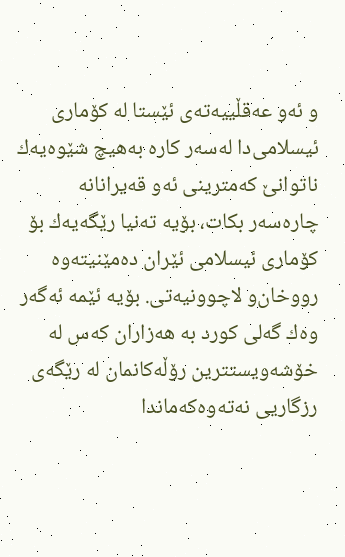و ئه‌و عه‌قڵییه‌ته‌ی‌ ئێستا له‌ كۆماری‌ ئیسلامی‌دا له‌سه‌ر كاره‌ به‌هیچ شێوه‌یه‌ك ناتوانێ‌ كه‌مترینی‌ ئه‌و قه‌یرانانه‌ چاره‌سه‌ر بكات، بۆیه‌ ته‌نیا رێگه‌یه‌ك بۆ كۆماری‌ ئیسلامی‌ ئێران ده‌مێنیته‌وه‌ رووخان‌و لاچوونیه‌تی‌. بۆیه‌ ئێمه‌ ئه‌گه‌ر وه‌ك گه‌لی‌ كورد به‌ هه‌زاران كه‌س له‌ خۆشه‌ویستترین رۆڵه‌كانمان له‌ رێگه‌ی‌ رزگاریی‌ نه‌ته‌وه‌كه‌ماندا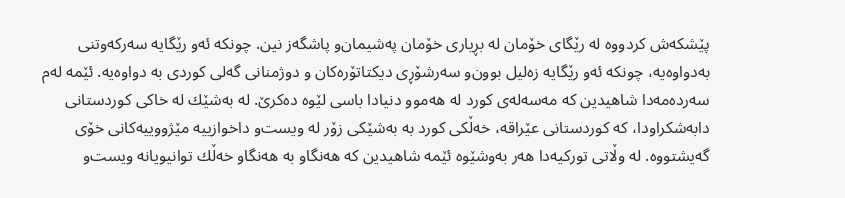پێشكه‌ش كردووه‌ له‌ رێگای‌ خۆمان له‌ بڕیاری‌ خۆمان په‌شیمان‌و پاشگه‌ز نین. چونكه‌ ئه‌و رێگایه‌ سه‌ركه‌وتنی‌ به‌دواوه‌یه‌، چونكه‌ ئه‌و رێگایه‌ زه‌لیل بوون‌و سه‌رشۆڕی‌ دیكتاتۆره‌كان و دوژمنانی‌ گه‌لی‌ كوردی‌ به‌ دواوه‌یه‌. ئێمه‌ له‌م سه‌رده‌مه‌دا شاهیدین كه‌ مه‌سه‌له‌ی‌ كورد له‌ هه‌موو دنیادا باسی‌ لێوه‌ ده‌كرێ‌. له‌ به‌شێك له‌ خاكی‌ كوردستانی‌ دابه‌شكراودا، كه‌ كوردستانی‌ عێراقه‌، خه‌ڵكی‌ كورد به‌ به‌شێكی‌ زۆر له‌ ویست‌و داخوازییه‌ مێژووییه‌كانی‌ خۆی‌ گه‌یشتووه‌. له‌ وڵاتی‌ توركیه‌دا هه‌ر به‌وشێوه‌ ئێمه‌ شاهیدین كه‌ هه‌نگاو به‌ هه‌نگاو خه‌ڵك توانیویانه‌ ویست‌و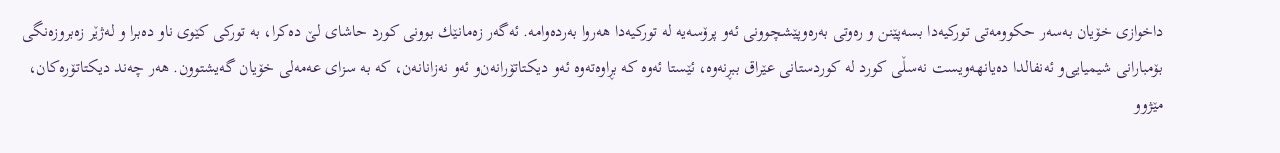داخوازی‌ خۆیان به‌سه‌ر حكوومه‌تی‌ توركیه‌دا بسه‌پێنن و ره‌وتی‌ به‌ره‌وپێشچوونی‌ ئه‌و پرۆسه‌یه‌ له‌ توركیه‌دا هه‌روا به‌رده‌وامه‌. ئه‌گه‌ر زه‌مانێك بوونی‌ كورد حاشای‌ لێ‌ ده‌كرا، به‌ توركی‌ كێوی‌ ناو ده‌برا و له‌ژێر زه‌بروزه‌نگی‌ بۆمبارانی‌ شیمیایی‌‌و ئه‌نفالدا ده‌یانهه‌ویست نه‌سڵی‌ كورد له‌ كوردستانی‌ عێراق ببڕنه‌وه‌، ئێستا ئه‌وه‌ كه‌ بڕاوه‌ته‌وه‌ ئه‌و دیكتاتۆرانه‌ن‌و ئه‌و نه‌زانانه‌ن، كه‌ به‌ سزای‌ عه‌مه‌لی‌ خۆیان گه‌یشتوون. هه‌ر چه‌ند دیكتاتۆره‌كان، مێژوو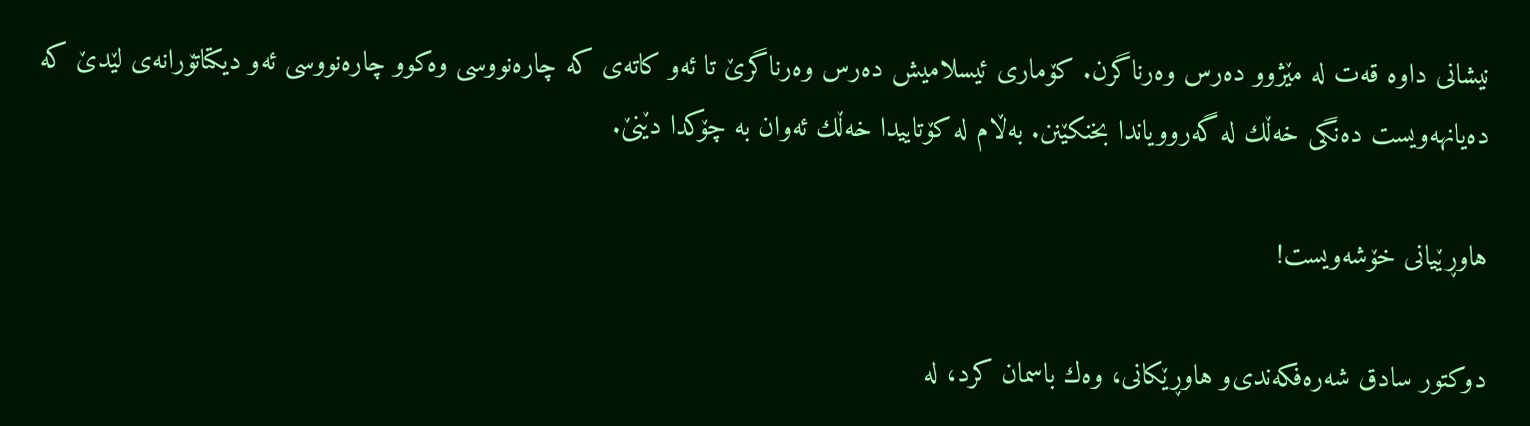نیشانی‌ داوه‌ قه‌ت له‌ مێژوو ده‌رس وه‌رناگرن. كۆماری‌ ئیسلامیش ده‌رس وه‌رناگرێ‌ تا ئه‌و كاته‌ی‌ كه‌ چاره‌نووسی‌ وه‌كوو چاره‌نووسی‌ ئه‌و دیكتاتۆرانه‌ی‌ لێدێ‌ كه‌ ده‌یانهه‌ویست ده‌نگی‌ خه‌ڵك له‌ گه‌روویاندا بخنكێنن. به‌ڵام له‌ كۆتاییدا خه‌ڵك ئه‌وان به‌ چۆكدا دێنێ‌.

هاوڕێیانی‌ خۆشه‌ویست!

دوكتور سادق شه‌ره‌فكه‌ندی‌‌و هاوڕێكانی‌، وه‌ك باسمان كرد، له‌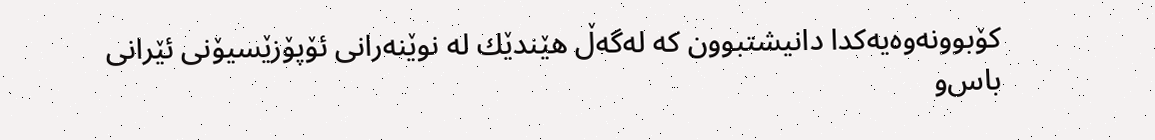كۆبوونه‌وه‌یه‌كدا دانیشتبوون كه‌ له‌گه‌ڵ‌ هێندێك له‌ نوێنه‌رانی‌ ئۆپۆزێسیۆنی‌ ئێرانی‌ باس‌و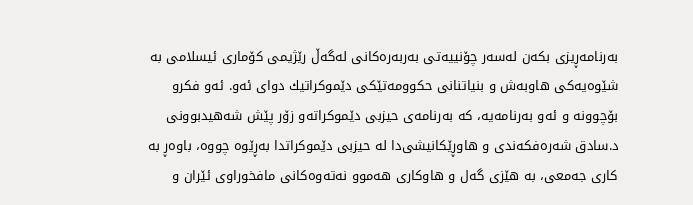به‌رنامه‌ڕیزی‌ بكه‌ن له‌سه‌ر چۆنییه‌تی‌ به‌ربه‌ره‌كانی‌ له‌گه‌ڵ‌ رێژیمی‌ كۆماری‌ ئیسلامی‌ به‌ شێوه‌یه‌كی‌ هاوبه‌ش و بنیاتنانی‌ حكوومه‌تێكی‌ دێموكراتیك دوای‌ ئه‌و. ئه‌و فكر‌و بۆچوونه‌ و ئه‌و به‌رنامه‌یه‌، كه‌ به‌رنامه‌ی‌ حیزبی‌ دێموكراته‌‌و زۆر پێش شه‌هیدبوونی‌ د.سادق شه‌ره‌فكه‌ندی‌ و هاوڕێكانیشی‌دا له‌ حیزبی‌ دێموكراتدا به‌ڕێوه‌ چووه‌، باوه‌ڕ به‌ كاری‌ جه‌معی‌، به‌ هێزی‌ گه‌ل و هاوكاری‌ هه‌موو نه‌ته‌وه‌كانی‌ مافخوراوی‌ ئێران و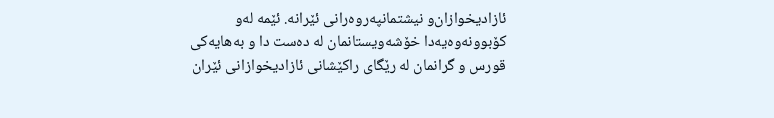ئازادیخوازان‌و نیشتمانپه‌روه‌رانی‌ ئێرانه‌. ئێمه‌ له‌و كۆبوونه‌وه‌یه‌دا خۆشه‌ویستانمان له‌ ده‌ست دا و به‌هایه‌كی‌ قورس و گرانمان له‌ رێگای‌ راكێشانی‌ ئازادیخوازانی‌ ئێران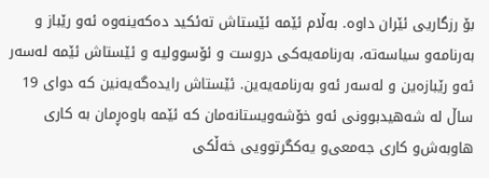بۆ رزگاریی‌ ئێران داوه‌. به‌ڵام ئێمه‌ ئێستاش ته‌ئكید ده‌كه‌ینه‌وه‌ ئه‌و رێباز و به‌رنامه‌‌و سیاسه‌ته‌، به‌رنامه‌یه‌كی‌ دروست و ئۆسوولیه‌ و ئێستاش ئێمه‌ له‌سه‌ر ئه‌و رێبازه‌ین و له‌سه‌ر ئه‌و به‌رنامه‌یه‌ین. ئێستاش رایده‌گه‌یه‌نین كه‌ دوای‌ 19 ساڵ‌ له‌ شه‌هیدبوونی‌ ئه‌و خۆشه‌ویستانه‌مان كه‌ ئێمه‌ باوه‌ڕمان به‌ كاری‌ هاوبه‌ش‌و كاری‌ جه‌معی‌‌و یه‌كگرتوویی‌ خه‌ڵكی‌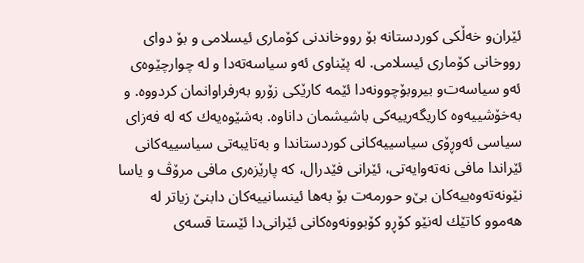ئێران‌و خه‌ڵكی‌ كوردستانه‌ بۆ رووخاندنی‌ كۆماری‌ ئیسلامی‌ و بۆ دوای‌ رووخانی‌ كۆماری‌ ئیسلامی‌. له‌ پێناوی‌ ئه‌و سیاسه‌ته‌دا و له‌ چوارچێوه‌ی‌ ئه‌و سیاسه‌ت‌و بیروبۆچوونه‌دا ئێمه‌ كارێكی‌ زۆر‌و به‌رفراوانمان كردووه‌. و به‌خۆشییه‌وه‌ كاریگه‌رییه‌كی‌ باشیشمان داناوه‌. به‌شێوه‌یه‌ك كه‌ له‌ فه‌زای‌ سیاسی‌ ئه‌وڕۆی‌ سیاسییه‌كانی‌ كوردستاندا و به‌تایبه‌تی‌ سیاسییه‌كانی‌ ئێراندا مافی‌ نه‌ته‌وایه‌تی‌، ئێرانی‌ فێدرال، كه‌ پارێزه‌ری‌ مافی‌ مرۆڤ ‌و یاسا نێونه‌ته‌وه‌ییه‌كان بێ‌‌و حورمه‌ت بۆ به‌ها ئینسانییه‌كان دابنێ‌ زیاتر له‌ هه‌موو كاتێك له‌نێو كۆڕو كۆبوونه‌وه‌كانی‌ ئێرانی‌دا ئێستا قسه‌ی‌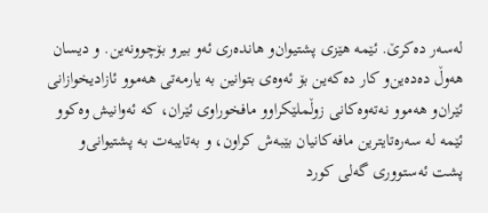له‌سه‌ر ده‌كرێ‌. ئێمه‌ هێزی‌ پشتیوان‌و هانده‌ری‌ ئه‌و بیرو بۆچوونه‌ین. و دیسان هه‌وڵ‌ ده‌ده‌ین‌و كار ده‌كه‌ین بۆ ئه‌وه‌ی‌ بتوانین به‌ یارمه‌تی‌ هه‌موو ئازادیخوازانی‌ ئێران‌و هه‌موو نه‌ته‌وه‌كانی‌ زوڵملێكراوو مافخوراوی‌ ئێران، كه‌ ئه‌وانیش وه‌كوو ئێمه‌ له‌ سه‌ره‌تایترین مافه‌كانیان بێبه‌ش كراون، و به‌تایبه‌ت به‌ پشتیوانی‌‌و پشت ئه‌ستووری‌ گه‌لی‌ كورد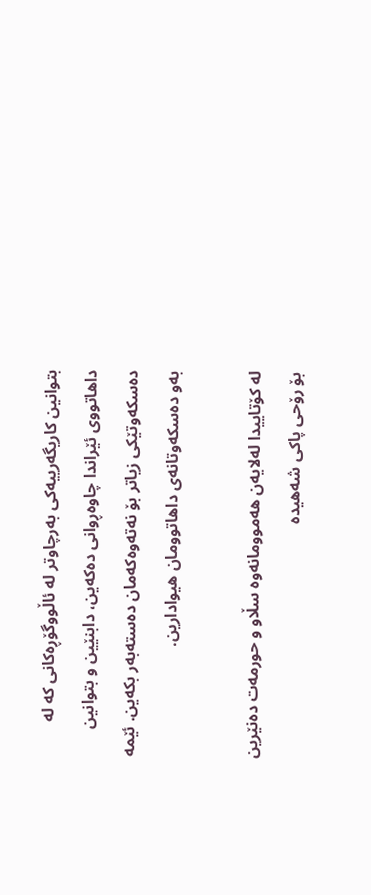بتوانین كاریگه‌رییه‌كی‌ به‌رچاوتر له‌ ئاڵووگۆڕه‌كانی‌ كه‌ له‌ داهاتووی‌ ئێراندا چاوه‌ڕوانی‌ ده‌كه‌ین، دابنێین و بتوانین ده‌سكه‌وتێكی‌ زیاتر بۆ نه‌ته‌وه‌كه‌مان ده‌سته‌به‌ر بكه‌ین. ئێمه‌ به‌و ده‌سكه‌وتانه‌ی‌ داهاتوومان هیوادارین.

له‌ كۆتاییدا له‌لایه‌ن هه‌موومانه‌وه‌ سڵاو و حورمه‌ت ده‌نێرین بۆ رۆحی‌ پاكی‌ شه‌هیده‌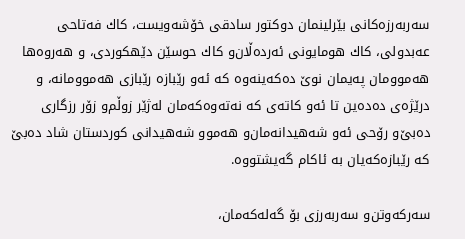سه‌ربه‌رزه‌كانی‌ بێرلینمان دوكتور سادقی خۆشه‌ویست، كاك فه‌تاحی‌ عه‌بدولی‌، كاك هومایونی‌ ئه‌رده‌ڵان‌و كاك حوسێن دێهكوردی‌، و هه‌روه‌ها هه‌موومان په‌یمان نوێ‌ ده‌كه‌ینه‌وه‌ كه‌ ئه‌و رێبازه‌ رێبازی‌ هه‌موومانه‌، و درێژه‌ی‌ ده‌ده‌ین تا ئه‌و كاته‌ی‌ كه‌ نه‌ته‌وه‌كه‌مان له‌ژێر زوڵم‌و زۆر رزگاری‌ ده‌بێ‌‌و رۆحی‌ ئه‌و شه‌هیدانه‌مان‌و هه‌موو شه‌هیدانی‌ كوردستان شاد ده‌بێ‌ كه‌ رێبازه‌كه‌یان به‌ ئاكام گه‌یشتووه‌.

سه‌ركه‌وتن‌و سه‌ربه‌رزی‌ بۆ گه‌له‌كه‌مان،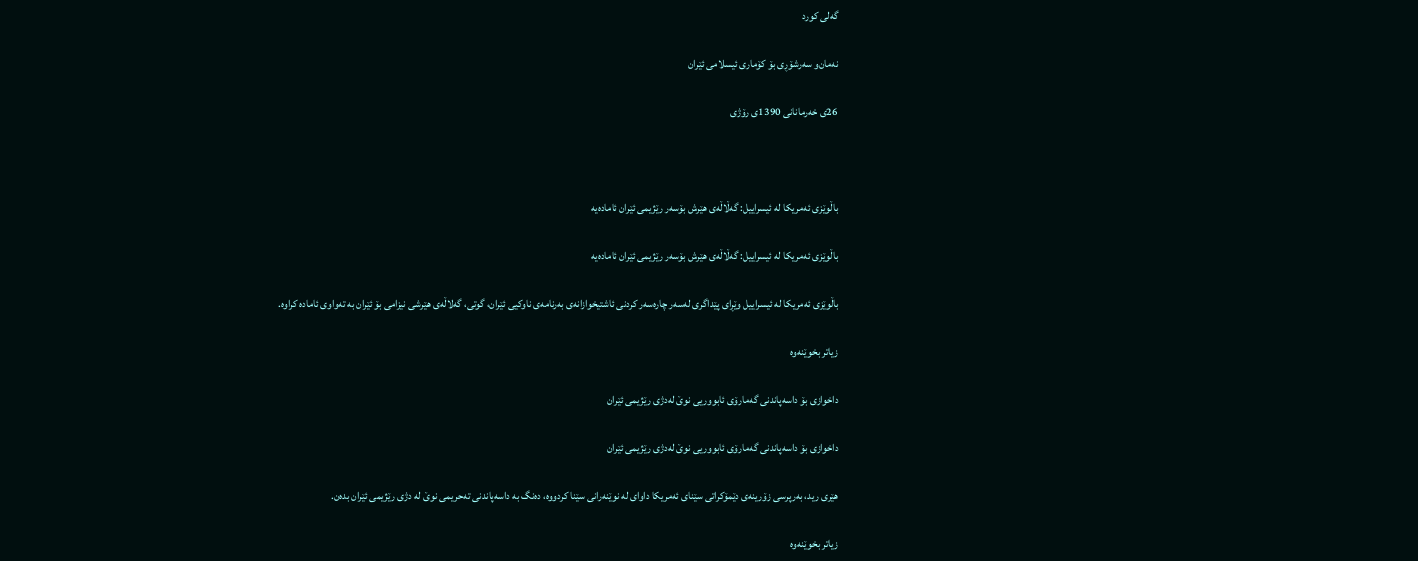گه‌لی‌ كورد

نه‌مان‌و سه‌رشۆڕی‌ بۆ كۆماری‌ ئیسلامی‌ ئێران

26ی خه‌رمانانی 1390ی رۆژی



باڵوێزی ئەمریکا لە ئیسراییل: گەڵاڵەی هێرش بۆسەر رێژیمی ئێران ئامادەیە

باڵوێزی ئەمریکا لە ئیسراییل: گەڵاڵەی هێرش بۆسەر رێژیمی ئێران ئامادەیە

باڵوێزی ئەمریکا لە ئیسراییل وێڕای پێداگری لەسەر چارەسەر کردنی ئاشتیخوازانەی بەرنامەی ناوکیی ئێران، گوتی، گەلاڵەی هێرشی نیزامی بۆ ئێران بە تەواوی ئامادە کراوە.

زیاتر بخوێنه‌وه‌ ‌

داخوازی بۆ داسەپاندنی گەمارۆی ئابووریی نوێ لەدژی رێژیمی ئێران

داخوازی بۆ داسەپاندنی گەمارۆی ئابووریی نوێ لەدژی رێژیمی ئێران

هێری رید، بەرپرسی زۆرینەی دێمۆکراتی سێنای ئەمریکا داوای لە نوێنەرانی سێنا کردووە، دەنگ بە داسەپاندنی تەحریمی نوێ لە دژی رێژیمی ئێران بدەن.

زیاتر بخوێنه‌وه‌ ‌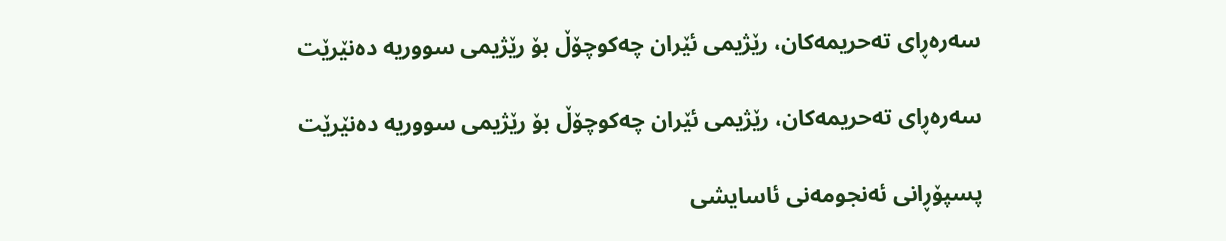سەرەڕای تەحریمەکان، رێژیمی ئێران چەکوچۆڵ بۆ رێژیمی سووریە دەنێرێت

سەرەڕای تەحریمەکان، رێژیمی ئێران چەکوچۆڵ بۆ رێژیمی سووریە دەنێرێت

پسپۆڕانی ئەنجومەنی ئاسایشی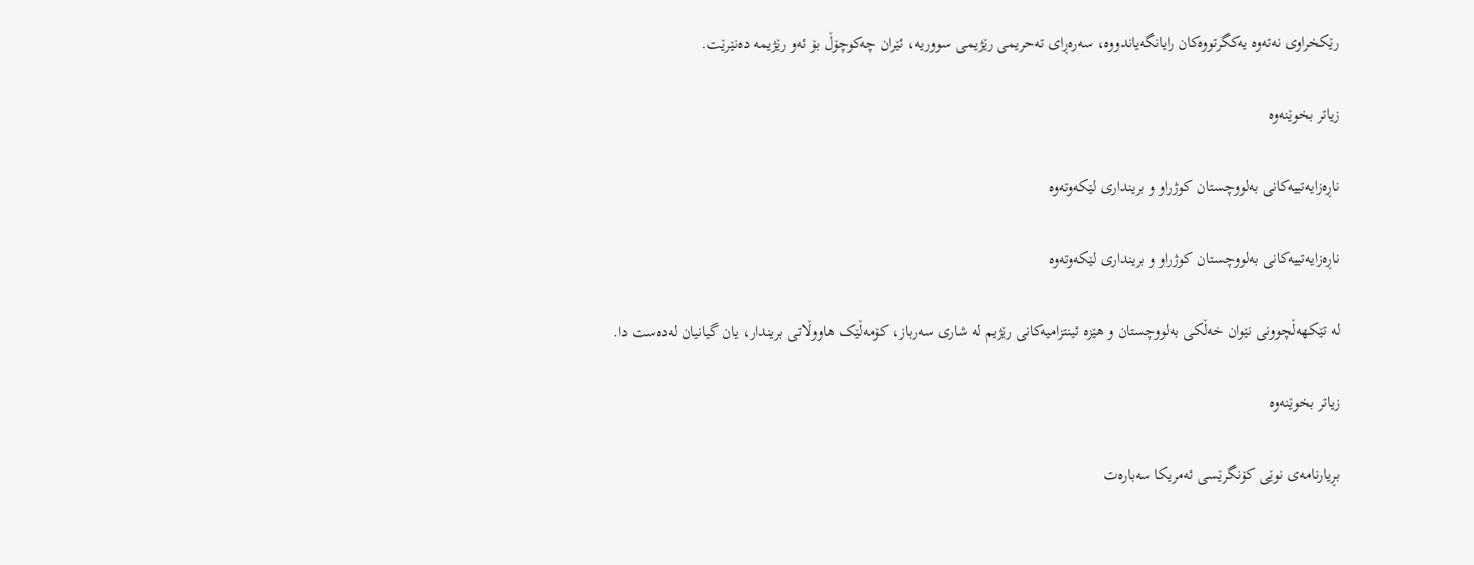رێکخراوی نەتەوە یەکگرتووەکان رایانگەیاندووە، سەرەڕای تەحریمی رێژیمی سووریە، ئێران چەکوچۆڵ بۆ ئەو رێژیمە دەنێرێت.

زیاتر بخوێنه‌وه‌ ‌

ناڕەزایەتییەکانی بەلووچستان کوژراو و برینداری لێکەوتەوە

ناڕەزایەتییەکانی بەلووچستان کوژراو و برینداری لێکەوتەوە

لە تێکهەڵچوونی نێوان خەڵکی بەلووچستان و هێزە ئینتزامیەکانی رێژیم لە شاری سەرباز، کۆمەڵێک هاووڵاتی بریندار، یان گیانیان لەدەست دا.

زیاتر بخوێنه‌وه‌ ‌

بڕیارنامەی نوێی کۆنگرێسی ئەمریکا سەبارەت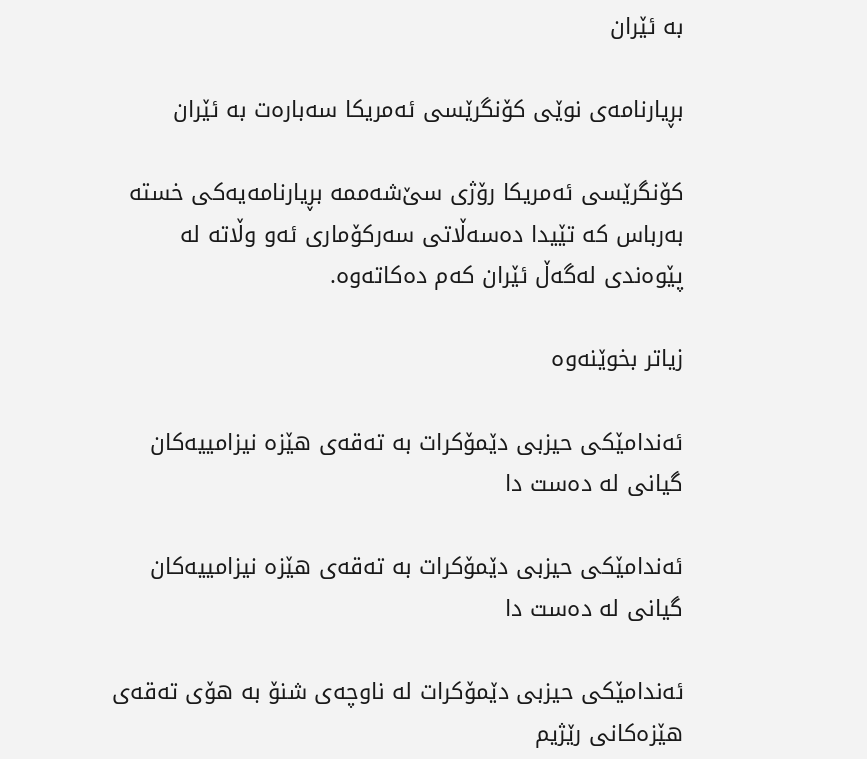بە ئێران

بڕیارنامەی نوێی کۆنگرێسی ئەمریکا سەبارەت بە ئێران

کۆنگرێسی ئەمریکا رۆژی سێ‌شەممە بڕیارنامەیەکی خستە بەرباس کە تێیدا دەسەڵاتی سەرکۆماری ئەو وڵاتە لە پێوەندی لەگەڵ ئێران کەم دەکاتەوە.

زیاتر بخوێنه‌وه‌ ‌

ئەندامێکی حیزبی دێمۆکرات بە تەقەی هێزە نیزامییەکان گیانی لە دەست دا

ئەندامێکی حیزبی دێمۆکرات بە تەقەی هێزە نیزامییەکان گیانی لە دەست دا

ئەندامێکی حیزبی دێمۆکرات لە ناوچەی شنۆ بە هۆی تەقەی هێزەکانی رێژیم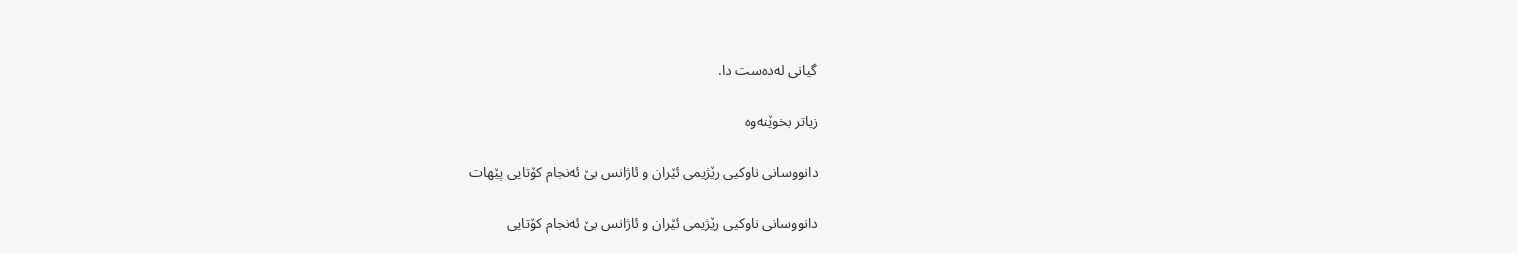گیانی لەدەست دا.

زیاتر بخوێنه‌وه‌ ‌

دانووسانی ناوکیی رێژیمی ئێران و ئاژانس بێ ئەنجام کۆتایی پێهات

دانووسانی ناوکیی رێژیمی ئێران و ئاژانس بێ ئەنجام کۆتایی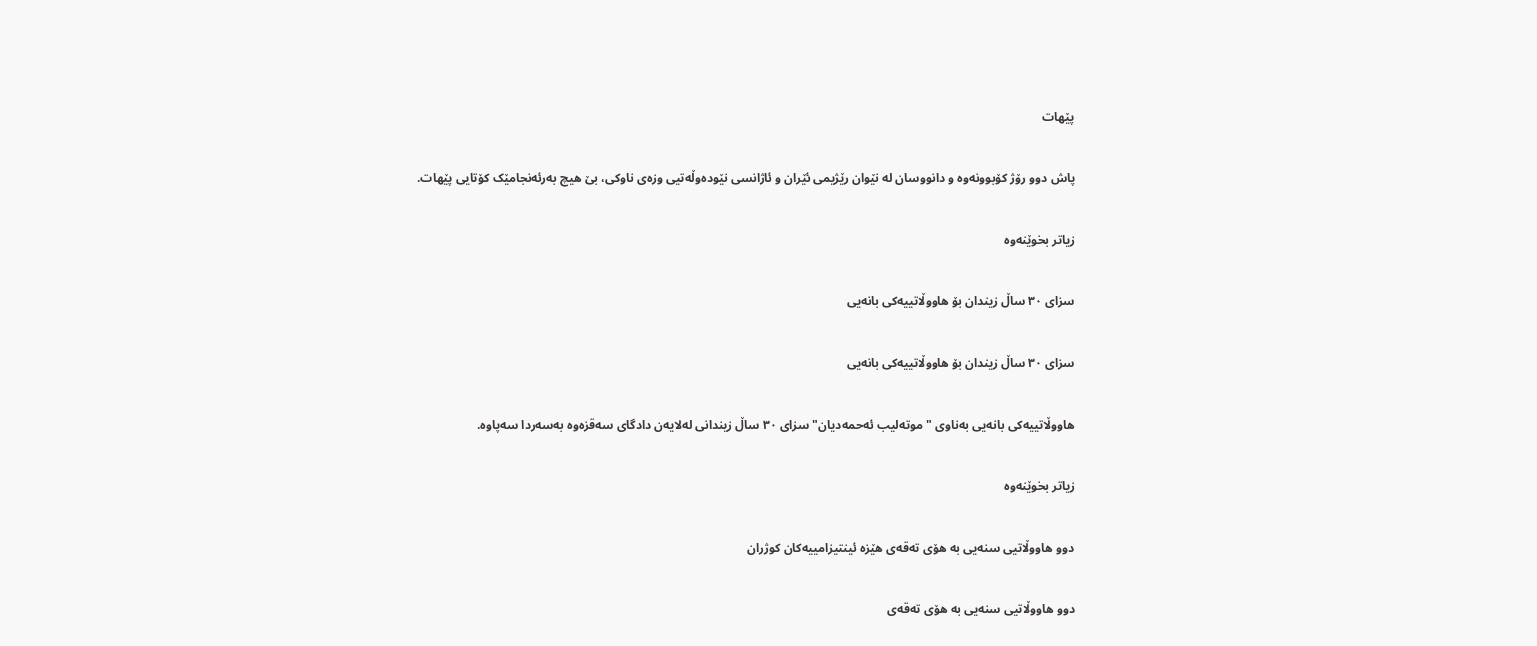پێهات

پاش دوو رۆژ کۆبوونەوە و دانووسان لە نێوان رێژیمی ئێران و ئاژانسی نێودەوڵەتیی وزەی ناوکی، بێ هیچ بەرئەنجامێک کۆتایی پێهات.

زیاتر بخوێنه‌وه‌ ‌

سزای ٣٠ ساڵ زیندان بۆ هاووڵاتییەکی بانەیی

سزای ٣٠ ساڵ زیندان بۆ هاووڵاتییەکی بانەیی

هاووڵاتییەکی بانەیی بەناوی "موتەلیب ئەحمەدیان" سزای ٣٠ ساڵ زیندانی لەلایەن دادگای سەقزەوە بەسەردا سەپاوە.

زیاتر بخوێنه‌وه‌ ‌

دوو هاووڵاتیی سنەیی بە هۆی تەقەی هێزە ئینتیزامییەکان کوژران

دوو هاووڵاتیی سنەیی بە هۆی تەقەی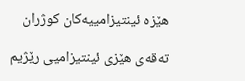هێزە ئینتیزامییەکان کوژران

تەقەی هێزی ئینتیزامیی رێژیم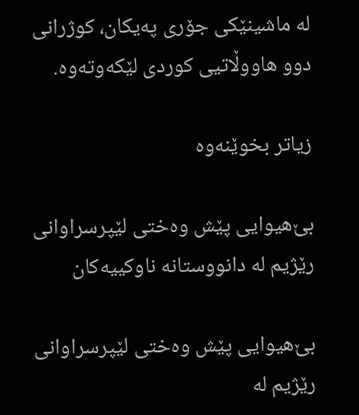لە ماشینێکی جۆری پەیکان، کوژرانی دوو هاووڵاتیی کوردی لێکەوتەوە.

زیاتر بخوێنه‌وه‌ ‌

بێ‌هیوایی پێش وەختی لێپرسراوانی رێژیم لە دانووستانە ناوکییەکان

بێ‌هیوایی پێش وەختی لێپرسراوانی رێژیم لە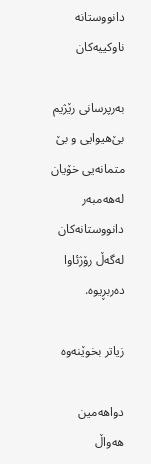دانووستانە ناوکییەکان

بەرپرسانی رێژیم بێ‌هیوایی و بێ متمانەیی خۆیان لەهەمبەر دانووستانەکان لەگەڵ رۆژئاوا دەربڕیوە.

زیاتر بخوێنه‌وه‌ ‌

دواهه‌مین هه‌واڵ